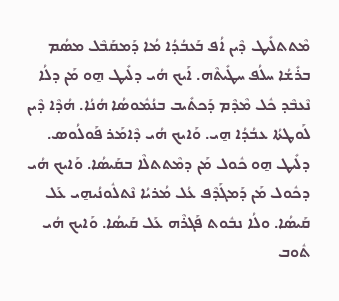ܡܶܬܬܠܺܝܛ ܕܶܝܢ ܐܳܦ ܒܰܥܒܳܕܳܐ ܡܳܐ ܕܰܡܩܰܒܶܠ ܡܣܳܡ ܒܪܺܫܳܐ ܚܠܳܦ ܚܛܺܝܬܶܗ. ܐܰܝܟ ܗܳܝ ܕܠܺܝܛ ܗ̱ܘ ܡܰܢ ܕܠܳܐ ܢܶܥܒܶܕ ܟܽܠ ܡܶܕܶܡ ܕܰܟܬܺܝܒ ܒܢܳܡܽܘܣܳܐ ܗܳܢܳܐ. ܗܳܕܶܐ ܕܶܝܢ ܠܰܘܛܬܳܐ ܥܒܳܕܳܐ ܗ̱ܝ. ܘܰܐܝܟ ܗܳܝ ܕܶܐܡܰܪ ܦܰܘܠܳܘܣ. ܕܠܺܝܛ ܗ̱ܘ ܟܽܘܠ ܡܰܢ ܕܡܶܬܬܠܶܐ ܒܩܰܝܣܳܐ. ܘܰܐܝܟ ܗܳܝ ܕܟܽܘܠ ܡܰܢ ܕܰܡܓܰܕܶܦ ܥܳܠ ܡܳܪܝܳܐ ܢܶܬܠܽܘܢܳܝܗ̱ܝ ܥܰܠ ܩܰܝܣܳܐ. ܘܠܳܐ ܢܒܽܘܬ ܦܰܓܪܶܗ ܥܰܠ ܩܰܝܣܳܐ. ܘܰܐܝܟ ܗܳܝ ܬܽܘܒ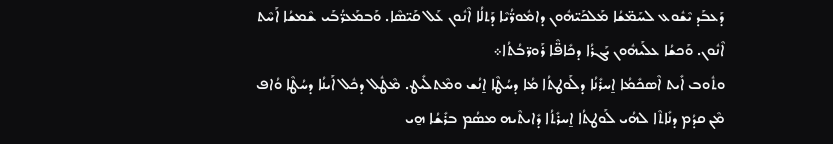ܕܰܥܒܰܕ ܝܶܫܽܘܥ ܠܚܰܡ̈ܫܳܐ ܡܰܠܟܰܝ̈ܗܽܘܢ ܕܐܡܽܘܪ̈ܳܝܶܐ ܕܰܬܠܳܐ ܐܶܢܽܘܢ ܥܰܠ ܩܰܝ̈ܣܶܐ. ܘܰܒܡܰܥܪ̈ܳܒܰܝ ܫܶܡܫܳܐ ܐܰܚܶܬ ܐܶܢܽܘܢ. ܘܰܟܫܳܐ ܥܠܰܝܗܽܘܢ ܝܰܓܪܳܐ ܕܟܺܐܦ̈ܶܐ ܪܰܘܪ̈ܒܳܬܳܐ܀
ܘܬܽܘܒ ܐܺܝܬ ܐܶܣܟܺܡܳܐ ܐ̱ܚܪܺܢܳܐ ܕܠܰܘܛܬܳܐ ܡܳܐ ܕܚܳܛܶܐ ܐ̱ܢܳܫ ܘܡܶܬܠܺܝܛ. ܡܶܛܽܠ ܕܟܽܠ ܐܰܝܢܳܐ ܕܚܳܛܶܐ ܘܳܐܦ ܡܶܢ ܩܕܳܡ ܕܢܺܐܬܶܐ ܠܗܳܝ ܠܰܘܛܬܳܐ ܐ̱ܚܪܺܬܳܐ ܕܺܐܝܬܶܝܗ ܡܣܳܡ ܒܪܺܫܳܐ ܗ̱ܝ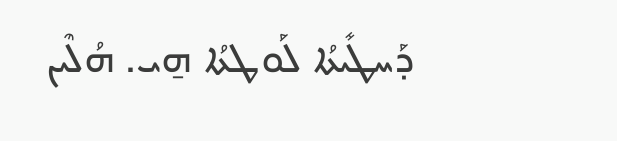ܕܰܚܛܺܝܬܳܐ ܠܰܘܛܬܳܐ ܗ̱ܝ. ܗܳܠܶܝܢ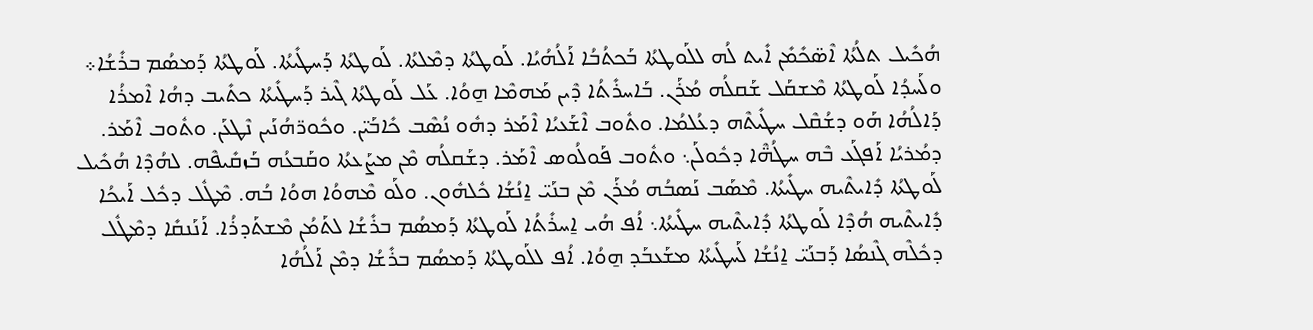ܗܳܟܺܝܠ ܬܠܳܬܳܐ ܐܶܣ̈ܟܺܡܺܢ ܐܺܝܬ ܠܳܗ ܠܠܰܘܛܬܳܐ ܒܰܟܬܳܒܳܐ ܐܰܠܳܗܳܝܳܐ. ܠܰܘܛܬܳܐ ܕܡܶܠܬܳܐ. ܠܰܘܛܬܳܐ ܕܰܚܛܺܝܬܳܐ. ܠܰܘܛܬܳܐ ܕܰܡܣܳܡ ܒܪܺܫܳܐ܀
ܘܠܰܚܕܳܐ ܠܰܘܛܬܳܐ ܡܶܫܩܰܠ ܫܰܩܠܳܗ ܡܳܪܰܢ. ܒܰܐܚܪܺܬܳܐ ܕܶܝܢ ܡܰܗܡܶܐ ܗ̱ܘܳܐ. ܥܰܠ ܠܰܘܛܬܳܐ ܓܶܝܪ ܕܰܚܛܺܝܬܳܐ ܟܬܺܝܒ ܕܗܳܐ ܐܶܡܪܳܐ ܕܰܐܠܳܗܳܐ ܗܰܘ ܕܫܳܩܶܠ ܚܛܺܝܬܶܗ ܕܥܳܠܡܳܐ. ܘܬܽܘܒ ܐܶܫܰܥܝܳܐ ܐܶܡܰܪ ܕܗܽܘ ܢܳܣܶܒ ܟܺܐܒܰܝ̈ܢ. ܘܟܽܘܪ̈ܗܳܢܰܝܢ ܢܶܛܥܰܢ. ܘܬܽܘܒ ܐܶܡܰܪ. ܕܡܳܪܝܳܐ ܐܰܦܓܰܥ ܒܶܗ ܚܛܳܗ̈ܶܐ ܕܟܽܘܠܰܢ܆ ܘܬܽܘܒ ܦܰܘܠܳܘܣ ܐܶܡܰܪ. ܕܫܰܩܠܳܗ ܡܶܢ ܡܨܰܥܬܳܐ ܘܩܰܒܥܳܗ ܒܰܙܩܺܝܦܶܗ. ܠܗܳܕܶܐ ܗܳܟܺܝܠ ܠܰܘܛܬܳܐ ܕܺܐܝܬܶܝܗ ܚܛܺܝܬܳܐ. ܡܶܣܰܒ ܢܰܣܒܳܗ ܡܳܪܰܢ ܡܶܢ ܒܢܰܝ̈ ܐ̱ܢܳܫܳܐ ܟܽܠܗܽܘܢ. ܘܠܰܘ ܡܶܗܘܳܐ ܗܘܳܐ ܒܳܗ. ܡܶܛܽܠ ܕܟܽܠ ܐܰܝܟܳܐ ܕܺܐܝܬܶܝܗ ܗܳܕܶܐ ܠܰܘܛܬܳܐ ܕܺܐܝܬܶܝܗ ܚܛܺܝܬܳܐ܆ ܐܳܦ ܗܳܝ ܐ̱ܚܪܺܬܳܐ ܠܰܘܛܬܳܐ ܕܰܡܣܳܡ ܒܪܺܫܳܐ ܠܬܰܡܳܢ ܡܶܫܬܰܕܪܳܐ. ܐܰܢܰܢܩܺܐ ܕܡܶܛܽܠ ܕܟܽܠܶܗ ܓܶܢܣܳܐ ܕܰܒܢܰܝ̈ ܐ̱ܢܳܫܳܐ ܠܰܚܛܺܝܬܳܐ ܡܫܰܥܒܰܕ ܗ̱ܘܳܐ. ܐܳܦ ܠܠܰܘܛܬܳܐ ܕܰܡܣܳܡ ܒܪܺܫܳܐ ܕܡܶܢ ܐܰܠܳܗܳܐ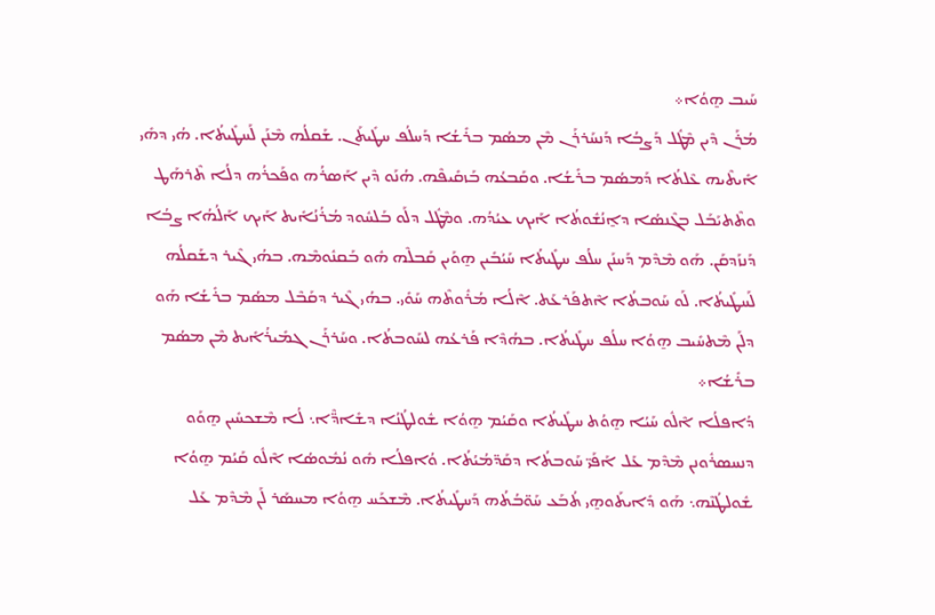ܚܰܝܒ ܗ̱ܘܳܐ܀
ܡܳܪܰܢ ܕܶܝܢ ܡܶܛܽܠ ܕܰܨܒܳܐ ܕܰܢܚܰܪܪܰܢ ܡܶܢ ܡܣܳܡ ܒܪܺܫܳܐ ܕܰܚܠܳܦ ܚܛܺܝܬܰܢ. ܫܰܩܠܳܗ ܡܶܢܰܢ ܠܰܚܛܺܝܬܳܐ. ܗܳܝ ܕܗܺܝ ܐܺܝܬܶܝܗ ܥܶܠܬܳܐ ܕܰܡܣܳܡ ܒܪܺܫܳܐ. ܘܩܰܒܥܳܗ ܒܰܙܩܺܝܦܶܗ. ܗܳܢܰܘ ܕܶܝܢ ܐܰܣܪܳܗ ܘܦܰܟܪܳܗ ܕܠܳܐ ܬܶܪܗܰܛ ܘܬܶܬܝܰܒܰܠ ܒܓܶܢܣܳܐ ܕܐ̱ܢܳܫܽܘܬܳܐ ܐܰܝܟ ܥܝܳܕܳܗ. ܘܡܶܛܽܠ ܕܠܰܘ ܒܰܠܚܽܘܕ ܡܳܪܳܢܳܐܺܝܬ ܐܰܝܟ ܐܰܠܳܗܳܐ ܨܒܳܐ ܕܰܢܙܰܕܩܰܢ. ܗܰܘ ܡܶܕܶܡ ܕܰܚܢܰܢ ܚܠܳܦ ܚܛܺܝܬܳܐ ܚܰܝܳܒܺܝܢ ܗ̱ܘܰܝܢ ܩܰܒܠܶܗ ܗܽܘ ܒܰܩܢܽܘܡܶܗ. ܒܗܳܝ ܓܶܝܪ ܕܫܰܩܠܳܗ ܠܰܚܛܺܝܬܳܐ. ܠܰܘ ܚܰܘܒܬܳܐ ܐܶܬܦܰܪܥܰܬ. ܐܶܠܳܐ ܡܳܪܽܘܬܶܗ ܚܰܘܺܝ. ܒܗܳܝ ܓܶܝܪ ܕܩܰܒܶܠ ܡܣܳܡ ܒܪܺܫܳܐ ܗܰܘ ܕܠܰܢ ܡܶܬܚܺܝܒ ܗ̱ܘܳܐ ܚܠܳܦ ܚܛܺܝܬܳܐ. ܒܗܳܕܶܐ ܦܰܪܥܳܗ ܠܚܰܘܒܬܳܐ. ܘܚܰܪܪܰܢ ܓܡܺܝܪܳܐܺܝܬ ܡܶܢ ܡܣܳܡ ܒܪܺܫܳܐ܀
ܕܳܐܦܠܳܐ ܐܶܠܽܘ ܚܰܝܳܐ ܗ̱ܘܳܬ ܚܛܺܝܬܳܐ ܘܩܰܝܳܡ ܗ̱ܘܳܐ ܫܽܘܠܛܳܢܳܐ ܕܫܺܐܕ̈ܶܐ܆ ܠܳܐ ܡܶܫܟܚܺܝܢ ܗ̱ܘܰܘ ܕܢܚܣܪܽܘܢܢ ܡܶܕܶܡ ܥܰܠ ܐܰܦܰܝ̈ ܚܰܘܒܬܳܐ ܕܩܰܕ̈ܡܳܝܳܬܳܐ. ܘܳܐܦܠܳܐ ܗܽܘ ܢܳܡܽܘܣܳܐ ܐܶܠܽܘ ܩܰܝܳܡ ܗ̱ܘܳܐ ܫܽܘܠܛܳܢܶܗ܆ ܗܰܘ ܕܺܐܝܬܰܘܗ̱ܝ ܬܳܒܰܥ ܚܰܘ̈ܒܳܬܳܗ ܕܰܚܛܺܝܬܳܐ. ܡܶܫܟܰܚ ܗ̱ܘܳܐ ܡܚܣܰܪ ܠܰܢ ܡܶܕܶܡ ܥܰܠ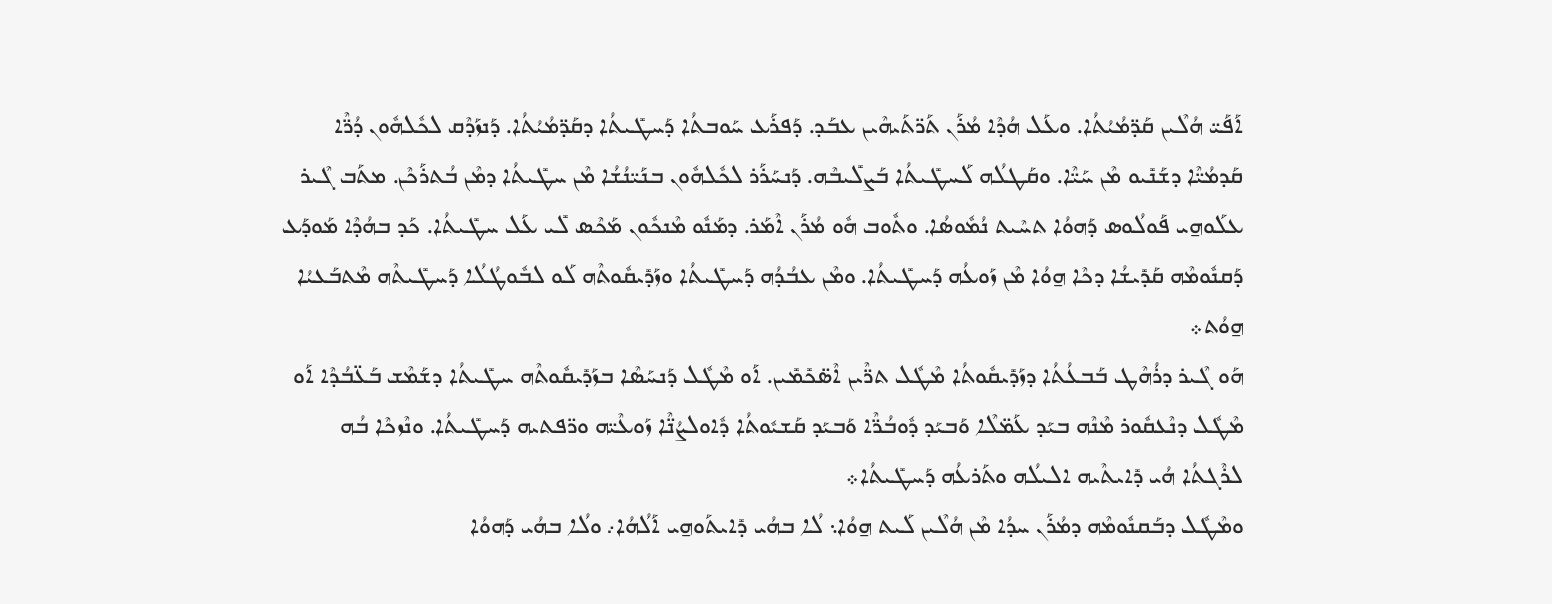ܐܰܦܰܝ̈ ܗܳܠܶܝܢ ܩܰܕ̈ܡܳܝܳܬܳܐ. ܘܥܰܠ ܗܳܕܶܐ ܡܳܪܰܢ ܬܰܪ̈ܬܰܝܗܶܝܢ ܥܒܰܕ. ܕܰܦܪܰܥ ܚܰܘܒܬܳܐ ܕܰܚܛܺܝܬܳܐ ܕܩܰܕ̈ܡܳܝܳܬܳܐ. ܕܰܢܙܰܕܶܩ ܠܟܽܠܗܽܘܢ ܕܳܪ̈ܶܐ ܩܰܕܡܳܝ̈ܶܐ ܕܫܰܢܺܝܘ ܡܶܢ ܚܰܝ̈ܶܐ. ܘܩܰܛܠܳܗ ܠܰܚܛܺܝܬܳܐ ܒܰܨܠܺܝܒܶܗ. ܕܰܢܚܰܪܰܪ ܠܟܽܠܗܽܘܢ ܒܢܰܝ̈ܢܳܫܳܐ ܡܶܢ ܚܛܺܝܬܳܐ ܕܡܶܢ ܒܳܬܪܰܟܶܢ. ܡܬܰܒ ܓܶܝܪ ܥܠܰܘܗ̱ܝ ܦܰܘܠܳܘܣ ܕܰܗܘܳܐ ܬܚܶܝܬ ܢܳܡܽܘܣܳܐ. ܘܬܽܘܒ ܗܽܘ ܡܳܪܰܢ ܐܶܡܰܪ. ܕܡܰܢܽܘ ܡܶܢܟܽܘܢ ܡܰܟܶܣ ܠܺܝ ܥܰܠ ܚܛܺܝܬܳܐ. ܟܰܕ ܒܗܳܕܶܐ ܡܰܘܕܰܥ ܕܰܩܢܽܘܡܶܗ ܩܰܕܺܝܫܳܐ ܕܟܶܐ ܗ̱ܘܳܐ ܡܶܢ ܙܰܘܥܳܗ ܕܰܚܛܺܝܬܳܐ. ܘܡܶܢ ܥܒܳܕܳܗ ܕܰܚܛܺܝܬܳܐ ܘܙܰܕܺܝܩܽܘܬܶܗ ܠܰܘ ܠܒܽܘܛܳܠܳܐ ܕܰܚܛܺܝܬܶܗ ܡܶܬܒܰܥܝܳܐ ܗ̱ܘܳܬ܀
ܗܰܘ ܓܶܝܪ ܕܪܳܗܶܛ ܒܰܒܥܳܬܳܐ ܕܙܰܕܺܝܩܽܘܬܳܐ ܡܶܛܽܠ ܬܪ̈ܶܝܢ ܐܶܣ̈ܟܺܡܺܝܢ. ܐܰܘ ܡܶܛܽܠ ܕܰܢܚܰܣܶܐ ܒܙܰܕܺܝܩܽܘܬܶܗ ܚܛܺܝܬܳܐ ܕܫܰܡܶܫ ܒܰܥ̈ܒܳܕܶܐ ܐܰܘ ܡܶܛܽܠ ܕܢܶܥܩܽܘܪ ܡܶܢܶܗ ܒܝܰܕ ܥܰܡ̈ܠܶܐ ܘܰܒܝܰܕ ܕܽܘܒܳܪ̈ܶܐ ܘܰܒܝܰܕ ܩܰܫܝܽܘܬܳܐ ܕܽܐܘܠܨܳܢ̈ܶܐ ܙܰܘܥܶܝ̈ܗ ܘܪ̈ܦܬܝܗ ܕܰܚܛܺܝܬܳܐ. ܘܢܶܙܟܶܐ ܒܳܗ ܠܪܶܓܬܳܐ ܗܳܝ ܕܺܐܝܬܶܝܗ ܐܠܝܠܳܗ ܘܬܰܪܥܳܗ ܕܰܚܛܺܝܬܳܐ܀
ܘܡܶܛܽܠ ܕܒܰܩܢܽܘܡܶܗ ܕܡܳܪܰܢ ܚܕܳܐ ܡܶܢ ܗܳܠܶܝܢ ܠܰܝܬ ܗ̱ܘܳܐ܆ ܠܳܐ ܒܗܳܝ ܕܺܐܝܬܰܘܗ̱ܝ ܐܰܠܳܗܳܐ܇ ܘܠܳܐ ܒܗܳܝ ܕܰܗܘܳܐ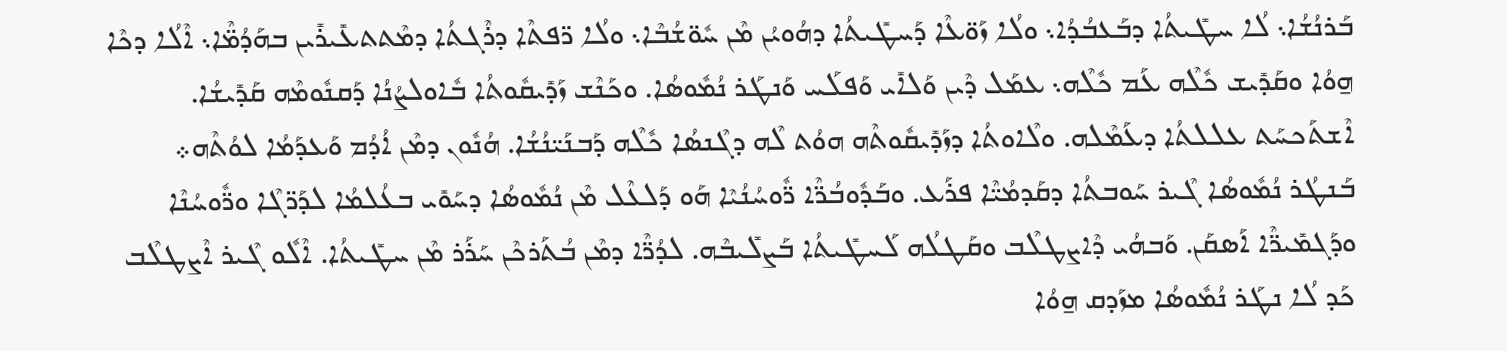ܒܰܪܢܳܫܳܐ܆ ܠܳܐ ܚܛܺܝܬܳܐ ܕܒܰܥܒܳܕܳܐ܆ ܘܠܳܐ ܙܰܘ̈ܥܶܐ ܕܰܚܛܺܝܬܳܐ ܕܗܳܘܝܳܢ ܡܶܢ ܚܽܘ̈ܫܳܒܶܐ܆ ܘܠܳܐ ܪ̈ܦܬܶܐ ܕܪܶܓܬܳܐ ܕܡܶܬܬܥܺܝܪܺܝܢ ܒܗܰܕܳܡ̈ܶܐ܆ ܐܶܠܳܐ ܕܟܶܐ ܗ̱ܘܳܐ ܘܩܰܕܺܝܫ ܟܽܠܶܗ ܥܰܡ ܟܽܠܶܗ܆ ܥܡܰܠ ܕܶܝܢ ܘܰܠܐܺܝ ܘܰܦܠܰܚ ܘܰܢܛܰܪ ܢܳܡܽܘܣܳܐ. ܘܟܰܢܶܫ ܙܰܕܺܝܩܽܘܬܳܐ ܒܽܐܘܠܨܳܢܳܐ ܕܰܩܢܽܘܡܶܗ ܩܰܕܺܝܫܳܐ. ܐܶܫܬܰܟܚܰܬ ܥܠܠܬܳܐ ܕܥܰܡܶܠܗ. ܘܠܶܐܘܬܳܐ ܕܙܰܕܺܝܩܽܘܬܶܗ ܗܘܳܬ ܠܶܗ ܕܓܶܢܣܳܐ ܟܽܠܶܗ ܕܰܒܢܰܝ̈ܢܳܫܳܐ. ܗܳܢܽܘܢ ܕܡܶܢ ܐܳܕܳܡ ܘܰܥܕܰܡܳܐ ܠܘܳܬܶܗ܀
ܒܰܢܛܳܪ ܢܳܡܽܘܣܳܐ ܓܶܝܪ ܚܰܘܒܬܳܐ ܕܩܰܕܡܳܝ̈ܶܐ ܦܪܰܥ. ܘܒܰܕܽܘܒܳܪ̈ܶܐ ܪ̈ܽܘܚܳܢܳܝܶܐ ܗܰܘ ܕܰܠܥܶܠ ܡܶܢ ܢܳܡܽܘܣܳܐ ܕܚܰܘܺܝ ܒܥܳܠܡܳܐ ܠܕܰܪ̈ܓܶܐ ܘܪ̈ܽܘܚܳܢܶܐ ܘܕܰܓܡܺܝܪ̈ܶܐ ܐܰܣܩܰܢ. ܘܰܒܗܳܝ ܕܶܐܨܛܠܶܒ ܘܩܰܛܠܳܗ ܠܰܚܛܺܝܬܳܐ ܒܰܨܠܺܝܒܶܗ. ܠܕܳܪ̈ܶܐ ܕܡܶܢ ܒܳܬܰܪܟܶܢ ܚܰܪܰܪ ܡܶܢ ܚܛܺܝܬܳܐ. ܐܶܠܽܘ ܓܶܝܪ ܐܶܨܛܠܶܒ ܟܰܕ ܠܳܐ ܢܛܰܪ ܢܳܡܽܘܣܳܐ ܡܙܰܕܩ ܗ̱ܘܳܐ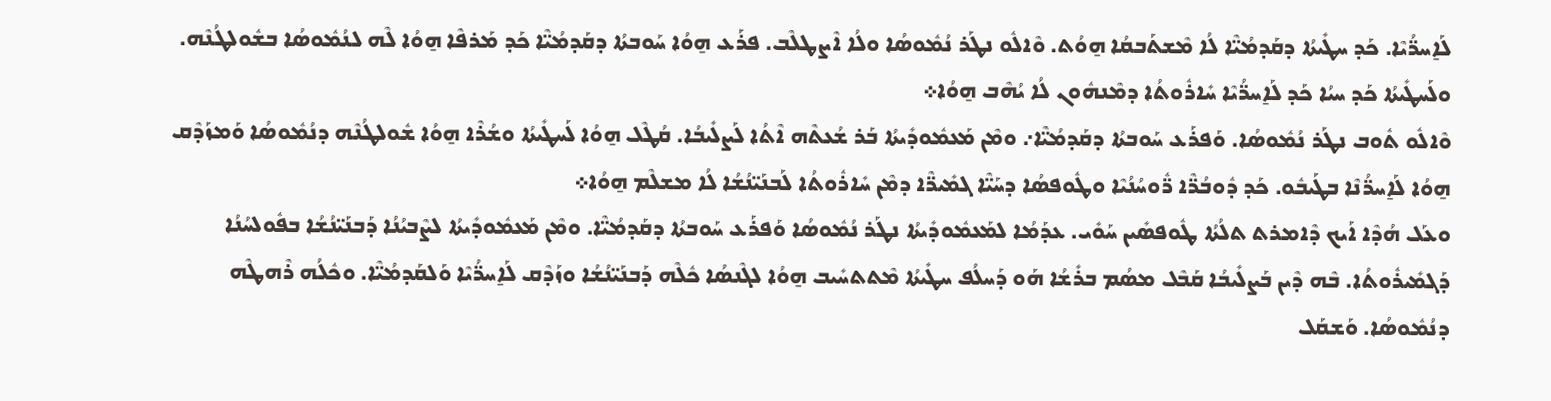ܠܰܐ̱ܚܪ̈ܳܝܶܐ. ܟܰܕ ܚܛܺܝܬܳܐ ܕܩܰܕܡܳܝ̈ܶܐ ܠܳܐ ܡܶܫܬܰܒܩܳܐ ܗ̱ܘܳܬ. ܘܶܐܠܽܘ ܢܛܰܪ ܢܳܡܽܘܣܳܐ ܘܠܳܐ ܐܶܨܛܠܶܒ. ܦܪܰܥ ܗ̱ܘܳܐ ܚܰܘܒܬܳܐ ܕܩܰܕܡܳܝ̈ܶܐ ܟܰܕ ܡܰܪܦܶܐ ܗ̱ܘܳܐ ܠܶܗ ܠܢܳܡܽܘܣܳܐ ܒܫܽܘܠܛܳܢܶܗ. ܘܠܰܚܛܺܝܬܳܐ ܟܰܕ ܚܝܳܐ ܟܰܕ ܠܰܐ̱ܚܪ̈ܳܝܶܐ ܚܺܐܪܽܘܬܳܐ ܕܡܶܢܗܽܘܢ ܠܳܐ ܝܳܗܶܒ ܗ̱ܘܳܐ܀
ܘܶܐܠܽܘ ܬܽܘܒ ܢܛܰܪ ܢܳܡܽܘܣܳܐ. ܘܰܦܪܰܥ ܚܰܘܒܬܳܐ ܕܩܰܕܡܳܝ̈ܶܐ܇ ܘܡܶܢ ܡܰܥܡܽܘܕܺܝܬܳܐ ܒܰܪ ܫܳܥܬܶܗ ܐܶܬܳܐ ܠܰܨܠܺܝܒܳܐ. ܩܳܛܶܠ ܗ̱ܘܳܐ ܠܰܚܛܺܝܬܳܐ ܘܫܳܪܶܐ ܗ̱ܘܳܐ ܫܽܘܠܛܳܢܶܗ ܕܢܳܡܽܘܣܳܐ ܘܰܡܙܰܕܶܩ ܗ̱ܘܳܐ ܠܰܐ̱ܚܪ̈ܳܢܶܐ ܒܛܰܝܒܽܘ. ܟܰܕ ܕܽܘܒܳܪ̈ܶܐ ܪ̈ܽܘܚܳܢܳܝܶܐ ܘܛܽܘܦܣܳܐ ܕܚܰܝ̈ܶܐ ܓܡܺܝܪ̈ܶܐ ܕܡܶܢ ܚܺܐܪܽܘܬܳܐ ܠܰܒܢܰܝ̈ܢܳܫܳܐ ܠܳܐ ܡܫܠܶܡ ܗ̱ܘܳܐ܀
ܘܥܰܠ ܗܳܕܶܐ ܐܰܝܟ ܕܶܐܡܪܬ ܬܠܳܬܳܐ ܛܽܘܦܣܺܝܢ ܚܰܘܺܝ. ܥܕܰܡܳܐ ܠܡܰܥܡܽܘܕܺܝܬܳܐ ܢܛܰܪ ܢܳܡܽܘܣܳܐ ܘܰܦܪܰܥ ܚܰܘܒܬܳܐ ܕܩܰܕܡܳܝ̈ܶܐ. ܘܡܶܢ ܡܰܥܡܽܘܕܺܝܬܳܐ ܠܨܶܒܝܳܢܳܐ ܕܰܒܢܰܝ̈ܢܳܫܳܐ ܒܦܽܘܠܚܳܢܳܐ ܕܰܓܡܺܝܪܽܘܬܳܐ. ܒܶܗ ܕܶܝܢ ܒܰܨܠܺܝܒܳܐ ܩܰܒܶܠ ܡܣܳܡ ܒܪܺܫܳܐ ܗܰܘ ܕܰܚܠܳܦ ܚܛܺܝܬܳܐ ܡܶܬܬܚܺܝܒ ܗ̱ܘܳܐ ܠܓܶܢܣܳܐ ܟܽܠܶܗ ܕܰܒܢܰܝ̈ܢܳܫܳܐ ܘܙܰܕܶܩ ܠܰܐ̱ܚܪ̈ܳܝܶܐ ܘܰܠܩܰܕܡܳܝ̈ܶܐ. ܘܟܽܠܳܗ ܪܶܗܛܶܗ ܕܢܳܡܽܘܣܳܐ. ܘܰܫܩܰܠ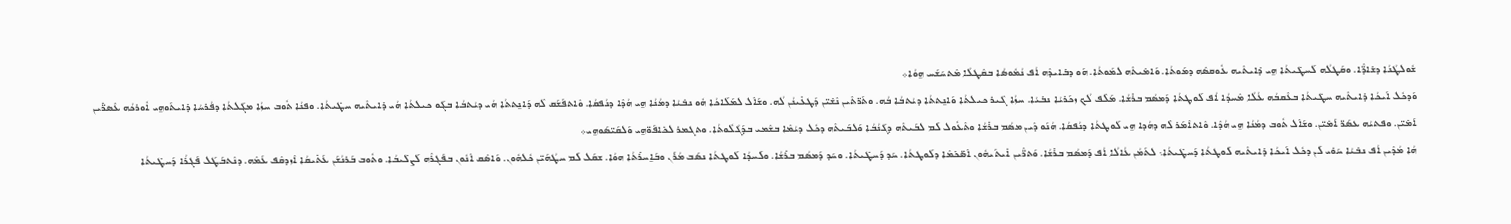ܫܽܘܠܛܳܢܳܐ ܕܫܺܐܕ̈ܶܐ. ܘܩܰܛܠܳܗ ܠܰܚܛܺܝܬܳܐ ܗ̱ܝ ܕܺܐܝܬܶܝܗ ܥܽܘܩܣܶܗ ܕܡܰܘܬܳܐ. ܘܰܐܡܺܝܬܶܗ ܠܡܰܘܬܳܐ. ܗܰܘ ܕܒܺܐܝܕܶܗ ܐܳܦ ܢܳܡܽܘܣܳܐ ܒܩܶܛܠܳܐ ܡܶܬܚܰܫܰܚ ܗ̱ܘܳܐ܀
ܘܰܕܟܽܠ ܐܰܝܟܳܐ ܕܺܐܝܬܶܝܗ ܚܛܺܝܬܳܐ ܒܥܶܩܒܳܗ ܥܳܠܳܐ ܡܶܚܕܳܐ ܐܳܦ ܠܰܘܛܬܳܐ ܕܰܡܣܳܡ ܒܪܺܫܳܐ. ܡܰܠܶܦ ܠܳܟ ܙܟܰܪܝܳܐ ܢܒܺܝܳܐ. ܚܙܳܐ ܓܶܝܪ ܟܝܠܬܳܐ ܘܰܐܢ̱ܬܬܳܐ ܕܝܳܬܒܳܐ ܒܳܗ. ܘܬܰܪ̈ܬܶܝܢ ܢܶܫܺܝ̈ܢ ܕܰܛܥܺܝܢܳܢ ܠܳܗ. ܘܫܰܐܶܠ ܠܡܰܠܰܐܟܳܐ ܗܽܘ ܢܒܺܝܳܐ ܕܡܳܢܳܐ ܗ̱ܝ ܗܳܕܶܐ ܕܢܳܦܩܳܐ. ܘܶܐܬܦܰܫܰܩ ܠܶܗ ܕܰܐܢ̱ܬܬܳܐ ܗܳܝ ܕܝܳܬܒܳܐ ܒܓܰܘ ܟܝܠܬܳܐ ܗܳܝ ܕܺܐܝܬܶܝܗ ܚܛܺܝܬܳܐ. ܘܦܢܳܐ ܬܽܘܒ ܚܙܳܐ ܡܓܰܠܬܳܐ ܕܦܳܪܚܳܐ ܕܺܐܝܬܰܘܗ̱ܝ ܐܽܘܪܟܳܗ ܥܶܣܪ̈ܺܝܢ ܐܰܡܺܝ̈ܢ. ܘܦܬܝܳܗ ܥܣܰܪ̈ ܐܰܡܺܝ̈ܢ. ܘܫܰܐܶܠ ܬܽܘܒ ܕܡܳܢܳܐ ܗ̱ܝ ܗܳܕܶܐ. ܘܶܐܬܐܶܡܰܪ ܠܶܗ ܕܗܳܕܐ ܗ̱ܝ ܠܰܘܛܬܳܐ ܕܢܳܦܩܳܐ. ܗܳܢܰܘ ܕܶܝܢ ܡܣܳܡ ܒܪܺܫܳܐ ܘܬܶܥܽܘܠ ܠܰܡ ܠܒܰܝܬܶܗ ܕܓܰܢܳܒܳܐ ܘܰܠܒܰܝܬܶܗ ܕܟܽܠ ܕܝܳܡܶܐ ܒܫܶܡܝ ܒܕܰܓܳܠܽܘܬܳܐ. ܘܬܓܡܪ ܠܟܺܐܦܰܘ̈ܗ̱ܝ ܘܰܠܩܰܝ̈ܣܰܘܗ̱ܝ܀
ܗܳܐ ܡܳܕܶܝܢ ܐܳܦ ܢܒܺܝܳܐ ܚܰܘܺܝ ܠܰܢ ܕܟܽܠ ܐܰܝܟܳܐ ܕܺܐܝܬܶܝܗ ܠܰܘܛܬܳܐ ܕܰܚܛܺܝܬܳܐ܆ ܠܬܰܡܳܢ ܥܳܐܠܳܐ ܐܳܦ ܕܰܡܣܳܡ ܒܪܺܫܳܐ. ܘܰܬܪ̈ܶܝܢ ܐܺܝܬܰܝܗܽܘܢ ܐܶܣ̈ܟܺܡܶܐ ܕܠܰܘܛܬܳܐ. ܚܰܕ ܕܰܚܛܺܝܬܳܐ. ܘܚܰܕ ܕܰܡܣܳܡ ܒܪܺܫܳܐ. ܘܠܰܚܕܳܐ ܠܰܘܛܬܳܐ ܢܣܰܒ ܡܳܪܰܢ ܘܒܰܐ̱ܚܪܺܬܳܐ ܗܘܳܐ. ܫܩܰܠ ܠܰܡ ܚܛܳܗܰܝ̈ܢ ܟܽܠܗܽܘܢ. ܘܰܐܣܶܩ ܐܶܢܽܘܢ ܒܦܰܓܪܶܗ ܠܰܨܠܺܝܒܳܐ. ܘܬܽܘܒ ܒܰܪܢܳܫܰܢ ܥܰܬܺܝܩܳܐ ܐܶܙܕܩܶܦ ܥܰܡܶܗ. ܕܢܶܬܒܰܛܰܠ ܦܰܓܪܳܐ ܕܰܚܛܺܝܬܳܐ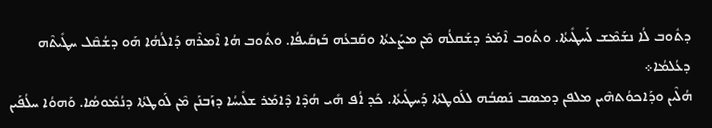ܕܬܽܘܒ ܠܳܐ ܢܫܰܡܶܫ ܠܰܚܛܺܝܬܳܐ. ܘܬܽܘܒ ܐܶܡܰܪ ܕܫܰܩܠܳܗ ܡܶܢ ܡܨܰܥܬܳܐ ܘܩܰܒܥܳܗ ܒܰܙܩܺܝܦܳܐ. ܘܬܽܘܒ ܗܳܐ ܐܶܡܪܶܗ ܕܰܐܠܳܗܳܐ ܗܰܘ ܕܫܳܩܶܠ ܚܛܺܝܬܶܗ ܕܥܳܠܡܳܐ܀
ܗܳܠܶܝܢ ܘܕܰܐܟܘܳܬܗܶܝܢ ܡܠܦܢ ܕܡܣܒ ܢܰܣܒܳܗ ܠܠܰܘܛܬܳܐ ܕܰܚܛܺܝܬܳܐ. ܟܰܕ ܐܳܦ ܗܺܝ ܗܳܕܶܐ ܕܶܐܡܰܪ ܫܠܺܝܚܳܐ ܕܙܰܒܢܰܢ ܡܶܢ ܠܰܘܛܬܳܐ ܕܢܳܡܽܘܣܳܐ. ܘܰܗܘܳܐ ܚܠܳܦܰܝܢ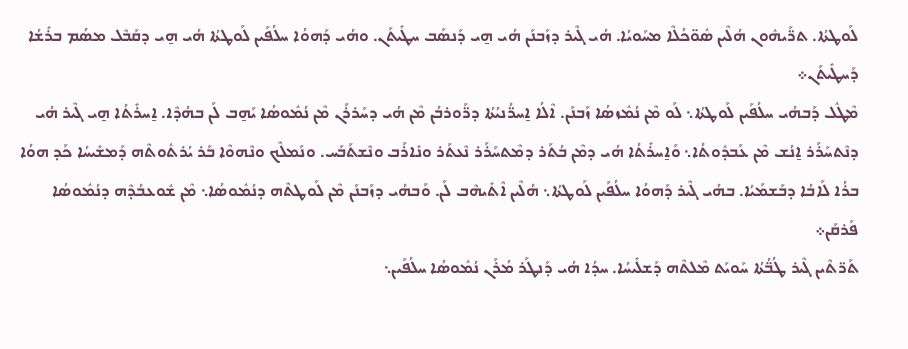ܠܰܘܛܬܳܐ. ܬܪ̈ܰܝܗܽܘܢ ܗܳܠܶܝܢ ܣܽܘ̈ܟܳܠܶܐ ܡܚܰܘܝܳܐ. ܗܳܝ ܓܶܝܪ ܕܙܰܒܢܰܢ ܗܳܝ ܗ̱ܝ ܕܰܢܣܰܒ ܚܛܺܝܬܰܢ. ܘܗܳܝ ܕܰܗܘܳܐ ܚܠܳܦܰܝܢ ܠܰܘܛܬܳܐ ܗܳܝ ܗ̱ܝ ܕܩܰܒܶܠ ܡܣܳܡ ܒܪܺܫܳܐ ܕܰܚܛܺܝܬܰܢ܀
ܡܶܛܽܠ ܕܰܒܗܳܝ ܚܠܳܦܰܝܢ ܠܰܘܛܬܳܐ܆ ܠܰܘ ܡܶܢ ܢܳܡܽܙܣܳܐ ܙܰܒܢܰܢ. ܐܶܠܳܐ ܐ̱ܚܪ̈ܳܢܝܳܬܳܐ ܕܪ̈ܰܘܪܒܳܢ ܡܶܢ ܗܳܝ ܕܚܰܪܪܰܢ ܡܶܢ ܢܳܡܽܘܣܳܐ ܝܰܗ̱ܒ ܠܰܢ ܒܗܳܕܶܐ. ܐ̱ܚܪܺܬܳܐ ܗ̱ܝ ܓܶܝܪ ܗܳܝ ܕܢܶܬܚܰܪܰܪ ܐ̱ܢܳܫ ܡܶܢ ܥܰܒܕܽܘܬܳܐ܆ ܘܰܐ̱ܚܪܺܬܳܐ ܗܳܝ ܕܡܶܢ ܒܳܬܰܪ ܕܡܶܬܚܰܪܰܪ ܢܶܥܬܰܪ ܘܢܺܐܪܰܒ ܘܢܶܫܬܰܒܰܚ. ܘܢܰܡܠܶܟ ܘܢܶܗܘܶܐ ܒܰܪ ܝܳܪܬܽܘܬܶܗ ܕܰܡܫܺܝܚܳܐ ܟܰܕ ܗܘܳܐ ܒܪܳܐ ܠܰܐܒܳܐ ܕܒܰܫܡܰܝܳܐ. ܒܗܳܝ ܓܶܝܪ ܕܰܗܘܳܐ ܚܠܳܦܰܝܢ ܠܰܘܛܬܳܐ܆ ܗܳܠܶܝܢ ܐܶܬܺܝܗܶܒ ܠܰܢ. ܘܰܒܗܳܝ ܕܙܰܒܢܰܢ ܡܶܢ ܠܰܘܛܬܶܗ ܕܢܳܡܽܘܣܳܐ܆ ܡܶܢ ܫܽܘܥܒܳܕܶܗ ܕܢܳܡܽܘܣܳܐ ܦܰܪܩܰܢ܀
ܬܰܪ̈ܬܶܝܢ ܓܶܝܪ ܛܳܒ̈ܳܬܳܐ ܚܰܘܝܰܬ ܡܶܠܬܶܗ ܕܰܫܠܺܝܚܳܐ. ܚܕܳܐ ܗܳܝ ܕܰܢܛܰܪ ܡܳܪܰܢ ܢܳܡܽܘܣܳܐ ܚܠܳܦܰܝܢ܆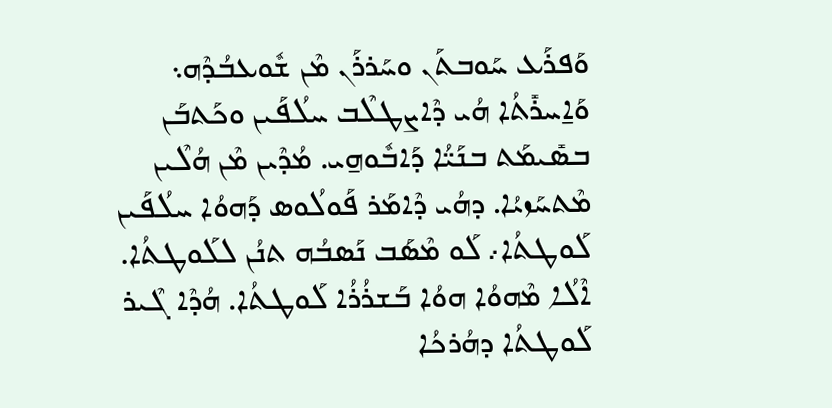ܘܰܦܪܰܥ ܚܰܘܒܬܰܢ ܘܚܰܪܪܰܢ ܡܶܢ ܫܽܘܥܒܳܕܶܗ܆ ܘܰܐ̱ܚܪܺܬܳܐ ܗܳܝ ܕܶܐܨܛܠܶܒ ܚܠܳܦܰܝܢ ܘܟܰܬܒܰܢ ܒܣܺܝܡܰܬ ܒܢܰܝ̈ܳܐ ܕܰܐܒܽܘܗ̱ܝ. ܡܳܕܶܝܢ ܡܶܢ ܗܳܠܶܝܢ ܡܶܬܚܰܙܝܳܐ. ܕܗܳܝ ܕܶܐܡܰܪ ܦܰܘܠܳܘܣ ܕܰܗܘܳܐ ܚܠܳܦܰܝܢ ܠܰܘܛܬܳܐ܇ ܠܰܘ ܡܶܣܰܒ ܢܰܣܒܳܗ ܬܢܳܢ ܠܠܰܘܛܬܳܐ. ܐܶܠܳܐ ܡܶܗܘܳܐ ܗܘܳܐ ܒܰܫܪܳܪܳܐ ܠܰܘܛܬܳܐ. ܗܳܕܶܐ ܓܶܝܪ ܠܰܘܛܬܳܐ ܕܗܳܪܟܳܐ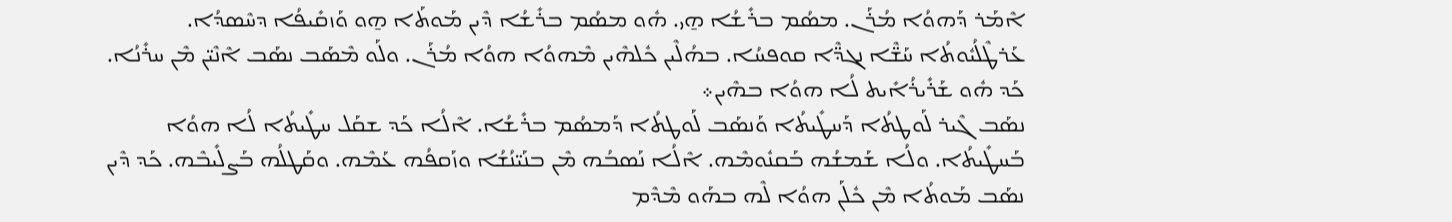ܐܶܡܰܪ ܕܰܗܘܳܐ ܡܳܪܰܢ. ܡܣܳܡ ܒܪܺܫܳܐ ܗ̱ܝ. ܗܽܘ ܡܣܳܡ ܒܪܺܫܳܐ ܕܶܝܢ ܡܰܘܬܰܐ ܗ̱ܘ ܘܰܙܩܺܝܦܳܐ ܕܚܶܣܕܳܐ. ܥܰܪܛܶܠܳܝܽܘܬܳܐ ܚܰܫ̈ܶܐ ܢܓܕ̈ܶܐ ܩܘܦܚܳܐ. ܒܗܳܠܶܝܢ ܟܽܠܗܶܝܢ ܡܶܗܘܳܐ ܗܘܳܐ ܡܳܪܰܢ. ܘܠܰܘ ܡܶܣܰܒ ܢܣܰܒ ܐܶܢܶܝ̈ܢ ܡܶܢ ܚܪܺܢܳܐ. ܟܰܕ ܗܽܘ ܫܰܪܺܝܪܳܐܺܝܬ ܠܳܐ ܗܘܳܐ ܒܗܶܝܢ܀
ܢܣܰܒ ܓܶܝܪ ܠܰܘܛܬܳܐ ܕܰܚܛܺܝܬܳܐ ܘܰܢܣܰܒ ܠܰܘܛܬܳܐ ܕܰܡܣܳܡ ܒܪܺܫܳܐ. ܐܶܠܳܐ ܟܰܕ ܫܩܰܠ ܚܛܺܝܬܳܐ ܠܳܐ ܗܘܳܐ ܒܰܚܛܺܝܬܳܐ. ܘܠܳܐ ܫܰܡܫܳܗ ܒܰܩܢܽܘܡܶܗ. ܐܶܠܳܐ ܢܰܣܒܳܗ ܡܶܢ ܒܢܰܝ̈ܢܳܫܳܐ ܘܙܰܩܦܳܗ ܥܰܡܶܗ. ܘܩܰܛܠܳܗ ܒܰܨܠܺܝܒܶܗ. ܟܰܕ ܕܶܝܢ ܢܣܰܒ ܡܰܘܬܳܐ ܡܶܢ ܟܽܠܰܢ ܗܘܳܐ ܠܶܗ ܒܗܰܘ ܡܶܕܶܡ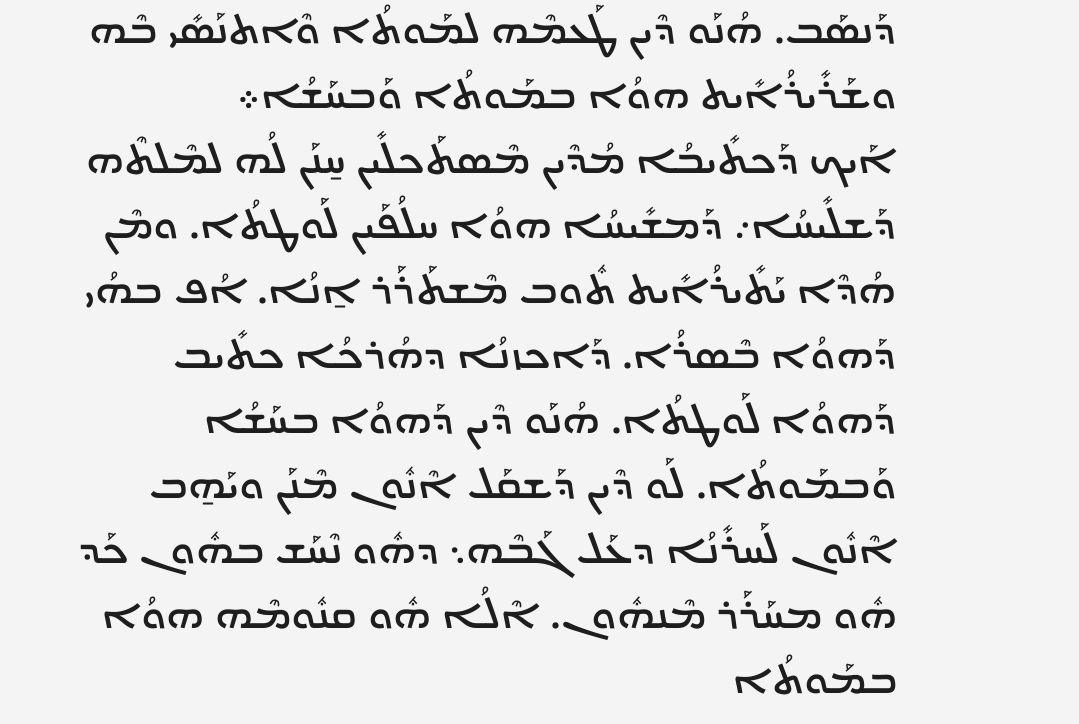ܕܰܢܣܰܒ. ܗܳܢܰܘ ܕܶܝܢ ܛܰܥܡܶܗ ܠܡܰܘܬܳܐ ܘܶܐܬܢܰܣܺܝ ܒܶܗ ܘܫܰܪܺܝܪܳܐܺܝܬ ܗܘܳܐ ܒܡܰܘܬܳܐ ܘܰܒܚܰܫܳܐ܀
ܐܰܝܟ ܕܰܟܬܺܝܒܳܐ ܡܳܕܶܝܢ ܡܶܣܬܰܟܠܺܝܢ ܚ̱ܢܰܢ ܠܳܗ ܠܡܶܠܬܶܗ ܕܰܫܠܺܝܚܳܐ܇ ܕܰܡܫܺܝܚܳܐ ܗܘܳܐ ܚܠܳܦܰܝܢ ܠܰܘܛܬܳܐ. ܘܡܶܢ ܗܳܕܶܐ ܝܰܬܺܝܪܳܐܺܝܬ ܬܽܘܒ ܡܶܫܬܰܪܰܪ ܐ̱ܢܳܐ. ܐܳܦ ܒܗܳܝ ܕܰܗܘܳܐ ܒܶܣܪܳܐ. ܕܰܐܟܙܢܳܐ ܕܗܳܪܟܳܐ ܟܬܺܝܒ ܕܰܗܘܳܐ ܠܰܘܛܬܳܐ. ܗܳܢܰܘ ܕܶܝܢ ܕܰܗܘܳܐ ܒܚܰܫܳܐ ܘܰܒܡܰܘܬܳܐ. ܠܰܘ ܕܶܝܢ ܕܰܫܩܰܠ ܐܶܢܽܘܢ ܡܶܢܰܢ ܘܝܰܗ̱ܒ ܐܶܢܽܘܢ ܠܰܚܪܺܢܳܐ ܕܥܰܠ ܓܰܒܶܗ܆ ܕܗܽܘ ܢܶܚܰܫ ܒܗܽܘܢ ܟܰܕ ܗܽܘ ܡܚܰܪܰܪ ܡܶܢܗܽܘܢ. ܐܶܠܳܐ ܗܽܘ ܩܢܽܘܡܶܗ ܗܘܳܐ ܒܡܰܘܬܳܐ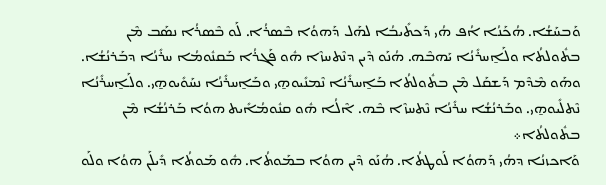ܘܰܒܚܰܫܳܐ. ܗܳܟܰܢܳܐ ܐܳܦ ܗܳܝ ܕܰܟܬܺܝܒܳܐ ܠܗܰܠ ܕܰܗܘܳܐ ܒܶܣܪܳܐ. ܠܰܘ ܒܶܣܪܳܐ ܢܣܰܒ ܡܶܢ ܒܬܽܘܠܬܳܐ ܘܠܰܐ̱ܚܪܺܢܳܐ ܝܰܗܒܶܗ. ܗܳܢܰܘ ܕܶܝܢ ܕܢܶܬܚܙܶܐ ܗܽܘ ܦܰܓܪܳܐ ܒܰܩܢܽܘܡܳܐ ܚܪܺܢܳܐ ܕܒܰܪܢܳܫܳܐ. ܘܗܰܘ ܡܶܕܶܡ ܕܰܫܩܰܠ ܡܶܢ ܒܬܽܘܠܬܳܐ ܒܰܐ̱ܚܪܺܢܳܐ ܢܶܡܢܺܝܘܗ̱ܝ ܘܒܰܐ̱ܚܪܺܢܳܐ ܢܚܰܘܺܝܘܗ̱ܝ. ܘܠܰܐ̱ܚܪܺܢܳܐ ܢܶܬܠܺܝܘܗ̱ܝ. ܘܒܰܪܢܳܫܳܐ ܚܪܺܢܳܐ ܢܶܬܚܙܶܐ ܒܶܗ. ܐܶܠܳܐ ܗܽܘ ܩܢܽܘܡܳܐܺܝܬ ܗܘܳܐ ܒܰܪܢܳܫܳܐ ܡܶܢ ܒܬܽܘܠܬܳܐ܀
ܘܰܐܟܙܢܳܐ ܕܗܳܝ ܕܰܗܘܳܐ ܠܰܘܛܬܳܐ. ܗܳܢܰܘ ܕܶܝܢ ܗܘܳܐ ܒܡܰܘܬܳܐ. ܗܽܘ ܡܰܘܬܳܐ ܕܺܝܠܰܢ ܗܘܳܐ ܘܠܰܘ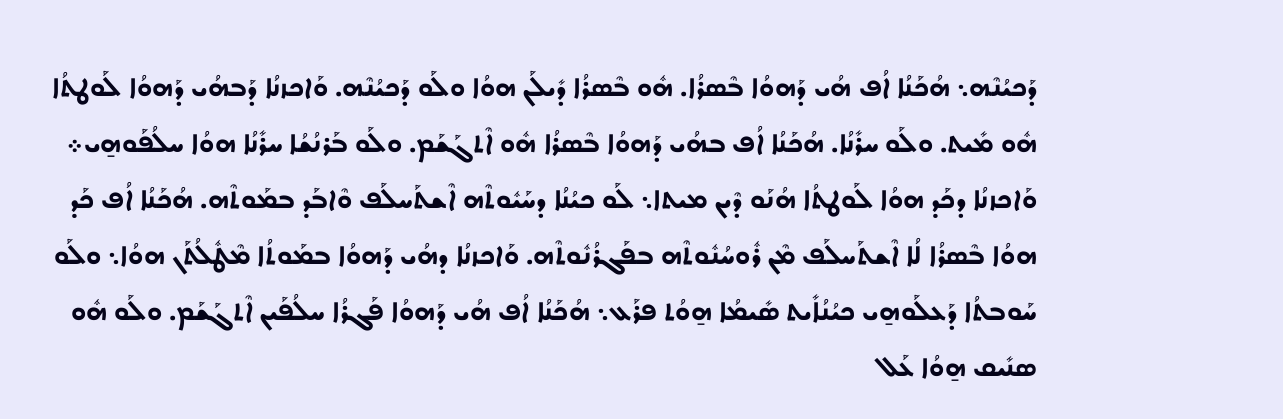ܕܰܟܝܳܢܶܗ܆ ܗܳܟܰܢܳܐ ܐܳܦ ܗܳܝ ܕܰܗܘܳܐ ܒܶܣܪܳܐ. ܗܽܘ ܒܶܣܪܳܐ ܕܺܝܠܰܢ ܗܘܳܐ ܘܠܰܘ ܕܰܟܝܳܢܶܗ. ܘܰܐܟܙܢܳܐ ܕܰܒܗܳܝ ܕܰܗܘܳܐ ܠܰܘܛܬܳܐ ܗܽܘ ܡܺܝܬ. ܘܠܰܘ ܚܪܺܢܳܐ. ܗܳܟܰܢܳܐ ܐܳܦ ܒܗܳܝ ܕܰܗܘܳܐ ܒܶܣܪܳܐ ܗܽܘ ܐܶܬܓܰܫܰܡ. ܘܠܰܘ ܒܰܪܢܳܫܳܐ ܚܪܺܢܳܐ ܗܘܳܐ ܚܠܳܦܰܘܗ̱ܝ܀
ܘܰܐܟܙܢܳܐ ܕܟܰܕ ܗܘܳܐ ܠܰܘܛܬܳܐ ܗܳܢܰܘ ܕܶܝܢ ܡܝܬܐ܆ ܠܰܘ ܟܝܳܢܳܐ ܕܚܰܝܽܘܬܶܗ ܐܶܫܬܰܚܠܰܦ ܘܶܐܒܰܕ ܒܡܰܘܬܶܗ. ܗܳܟܰܢܳܐ ܐܳܦ ܟܰܕ ܗܘܳܐ ܒܶܣܪܳܐ ܠܳܐ ܐܶܫܬܰܚܠܰܦ ܡܶܢ ܪܽܘܚܳܢܽܘܬܶܗ ܒܦܰܓܪܳܢܽܘܬܶܗ. ܘܰܐܟܙܢܳܐ ܕܗܳܝ ܕܰܗܘܳܐ ܒܡܰܘܬܳܐ ܡܶܛܽܠܳܬܰܢ ܗܘܳܐ܆ ܘܠܰܘ ܚܰܘܒܬܳܐ ܕܰܥܠܰܘܗ̱ܝ ܟܝܳܢܳܐܺܝܬ ܣܺܝܡܳܐ ܗ̱ܘܳܬ ܦܪܰܥ܆ ܗܳܟܰܢܳܐ ܐܳܦ ܗܳܝ ܕܰܗܘܳܐ ܦܰܓܪܳܐ ܚܠܳܦܰܝܢ ܐܶܬܓܰܫܰܡ. ܘܠܰܘ ܗܽܘ ܣܢܺܝܩ ܗ̱ܘܳܐ ܥܰܠ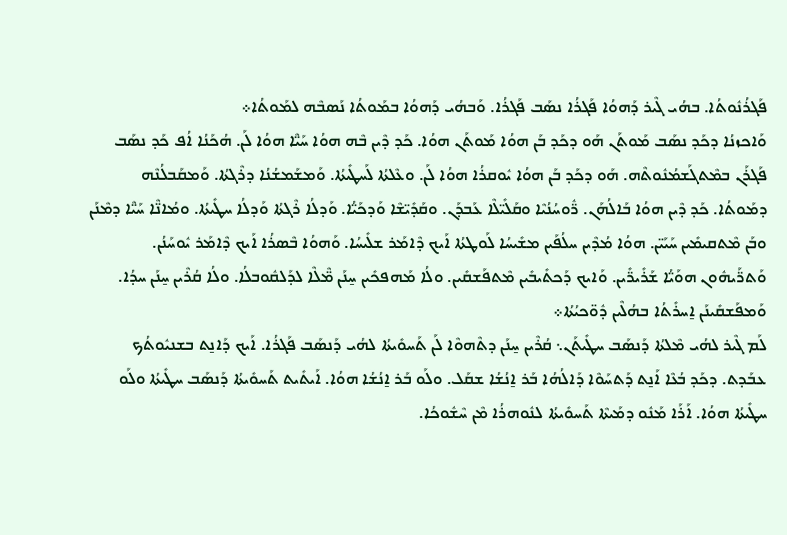ܦܰܓܪܳܢܽܘܬܳܐ. ܒܗܳܝ ܓܶܝܪ ܕܰܗܘܳܐ ܦܰܓܪܳܐ ܢܣܰܒ ܦܰܓܪܳܐ. ܘܰܒܗܳܝ ܕܰܗܘܳܐ ܒܡܰܘܬܳܐ ܢܰܣܒܶܗ ܠܡܰܘܬܳܐ܀
ܘܰܐܟܙܢܳܐ ܕܟܰܕ ܢܣܰܒ ܡܰܘܬܰܢ ܗܰܘ ܕܟܰܕ ܒܰܢ ܗܘܳܐ ܡܰܘܬܰܢ ܗܘܳܐ. ܟܰܕ ܕܶܝܢ ܒܶܗ ܗܘܳܐ ܚܰܝ̈ܶܐ ܗܘܳܐ ܠܰܢ. ܗܳܟܰܢܳܐ ܐܳܦ ܟܰܕ ܢܣܰܒ ܦܰܓܪܰܢ ܒܡܶܬܓܰܫܡܳܢܽܘܬܶܗ. ܗܰܘ ܕܟܰܕ ܒܰܢ ܗܘܳܐ ܝܽܘܩܪܳܐ ܗܘܳܐ ܠܰܢ. ܘܥܶܠܬܳܐ ܠܰܚܛܺܝܬܳܐ. ܘܰܡܫܰܡܫܳܢܳܐ ܕܪܶܓܬܳܐ. ܘܰܡܩܰܒܠܳܢܶܗ ܕܡܰܘܬܳܐ. ܟܰܕ ܕܶܝܢ ܗܘܳܐ ܒܰܐܠܳܗܰܢ. ܪ̈ܽܘܚܳܢܳܝܶܐ ܘܩܰܠܺܝ̈ܠܶܐ ܥܰܒܕܰܢ. ܘܩܰܕܺܝ̈ܫܶܐ ܘܰܕܟܰܝ̈ܳܐ. ܘܰܕܠܳܐ ܪܶܓܬܳܐ ܘܰܕܠܳܐ ܚܛܺܝܬܳܐ. ܘܡܳܐܢ̈ܶܐ ܚܰܝ̈ܶܐ ܕܡܶܢܰܢ ܘܒܰܢ ܡܶܬܩܝܡܺܝܢ ܚܰܝܰܝ̈ܢ. ܗܘܳܐ ܡܳܕܶܝܢ ܚܠܳܦܰܝܢ ܡܫܺܝܚܳܐ ܠܰܘܛܬܳܐ ܐܰܝܟ ܕܶܐܡܰܪ ܫܠܺܝܚܳܐ. ܘܰܗܘܳܐ ܒܶܣܪܳܐ ܐܰܝܟ ܕܶܐܡܰܪ ܝܽܘܚܰܢܳܢ. ܘܰܬܪ̈ܰܝܗܽܘܢ ܗܘܰܝ̈ܳܐ ܫܰܪܺܝܪ̈ܺܝܢ. ܘܰܐܝܟ ܕܰܟܬܺܝܒܺܝܢ ܡܶܬܦܰܫܩܺܝܢ. ܘܠܳܐ ܡܰܗܦܟܺܝܢ ܚ̱ܢܰܢ ܡ̈ܶܠܶܐ ܠܕܰܠܩܽܘܒܠܳܐ. ܘܠܳܐ ܩܳܪܶܝܢ ܚ̱ܢܰܢ ܚܕܳܐ. ܘܰܡܦܰܫܩܺܝܢܰܢ ܐ̱ܚܪܺܬܳܐ ܒܗܳܠܶܝܢ ܕܽܘ̈ܟܝܳܬܳܐ܀
ܠܰܡ ܓܶܝܪ ܠܗܳܝ ܡܶܠܬܳܐ ܕܰܢܣܰܒ ܚܛܺܝܬܰܢ܆ ܩܳܪܶܝܢ ܚ̱ܢܰܢ ܕܬܶܗܘܶܐ ܠܰܢ ܬܰܚܘܺܝܬܳܐ ܠܗܳܝ ܕܰܢܣܰܒ ܦܰܓܪܳܐ. ܐܰܝܟ ܕܰܐܢ̱ܬ ܒܫܢܝܽܘܬܳܟ ܥܒܰܕܬ. ܕܟܰܕ ܒܳܥܶܐ ܐܰܢ̱ܬ ܕܰܬܚܰܘܶܐ ܕܰܐܠܳܗܳܐ ܒܰܪ ܐ̱ܢܳܫܳܐ ܫܩܰܠ. ܘܠܰܘ ܒܰܪ ܐ̱ܢܳܫܳܐ ܗܘܳܐ. ܐܰܝܬܺܝܬ ܬܰܚܘܺܝܬܳܐ ܕܰܢܣܰܒ ܚܛܺܝܬܳܐ ܘܠܰܘ ܚܛܺܝܬܳܐ ܗܘܳܐ. ܐܰܪܰܐ ܡܰܢܽܘ ܕܡܰܝܬܶܐ ܬܰܚܘܺܝܬܳܐ ܠܢܽܘܗܪܳܐ ܡܶܢ ܚܶܫܽܘܟܳܐ.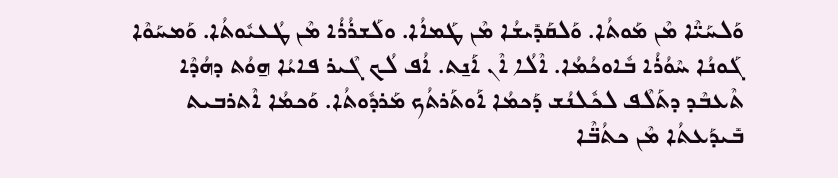ܘܰܠܚܰܝ̈ܶܐ ܡܶܢ ܡܰܘܬܳܐ. ܘܰܠܩܰܕܺܝܫܳܐ ܡܶܢ ܛܰܡܐܳܐ. ܘܠܰܫܪܳܪܳܐ ܡܶܢ ܛܳܥܝܽܘܬܳܐ. ܘܰܡܚܰܘܶܐ ܓܰܘܢܳܐ ܚܶܘܳܪܳܐ ܒܽܐܘܟܳܡܳܐ. ܐܶܠܳܐ ܐܶܢ ܐܰܢ̱ܬ. ܐܳܦ ܠܳܟ ܓܶܝܪ ܦܐܝܳܐ ܗ̱ܘܳܬ ܕܗܳܕܶܐ ܬܶܥܒܶܕ ܕܬܰܠܶܦ ܠܟܽܠܢܳܫ ܕܰܟܡܳܐ ܐܰܘܬܰܪܬܳܟ ܡܰܪܕܽܘܬܳܐ. ܘܰܟܡܳܐ ܐܶܬܪܒܝܬ ܒܺܝܕܰܥܬܳܐ ܡܶܢ ܟܬܳܒ̈ܶܐ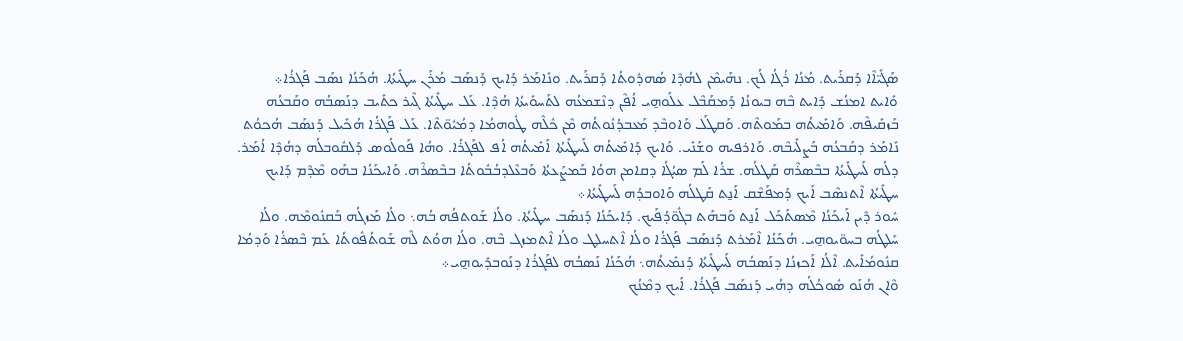ܣܰܓܺܝ̈ܐܶܐ ܕܰܩܪܰܝܬ. ܡܳܢܳܐ ܪܳܓܳܐ ܠܳܟ. ܢܗܰܝܡܶܢ ܠܗܳܕܶܐ ܣܳܗܕܽܘܬܳܐ ܕܰܩܪܰܝܬ. ܘܢܺܐܡܰܪ ܕܰܐܝܟ ܕܰܢܣܰܒ ܡܳܪܰܢ ܚܛܺܝܬܳܐ. ܗܳܟܰܢܳܐ ܢܣܰܒ ܦܰܓܪܳܐ܀
ܘܺܐܝܬ ܐܡܢܳܫ ܕܺܐܝܬ ܒܶܗ ܒܝܘܢܳܐ ܕܰܡܩܰܒܶܠ ܥܠܰܘܗ̱ܝ ܐܳܦܶܢ ܕܢܶܫܡܥܳܗ ܠܬܰܚܘܺܝܬܳܐ ܗܳܕܶܐ. ܥܰܠ ܚܛܺܝܬܳܐ ܓܶܝܪ ܟܬܺܝܒ ܕܢܰܣܒܳܗ ܘܩܰܒܥܳܗ ܒܰܙܩܺܝܦܶܗ. ܘܰܐܡܺܝܬܳܗ ܒܡܰܘܬܶܗ. ܘܰܩܛܰܠ ܘܰܐܘܒܶܕ ܡܰܥܒܕܳܢܽܘܬܳܗ ܡܶܢ ܟܽܠܶܗ ܛܽܘܗܡܳܐ ܕܡܳܝܽܘ̈ܬܶܐ. ܥܰܠ ܦܰܓܪܳܐ ܗܳܟܺܝܠ ܕܰܢܣܰܒ ܗܳܟܘܳܬ ܢܺܐܡܰܪ ܕܩܰܒܥܳܗ ܒܰܨܠܺܝܒܶܗ. ܘܰܐܪܦܝܗ ܘܫܰܢܺܝ. ܘܰܐܝܟ ܕܰܐܡܺܝܬܳܗ ܠܰܚܛܺܝܬܳܐ ܐܰܡܺܝܬܳܗ ܐܳܦ ܠܦܰܓܪܳܐ. ܘܗܳܐ ܦܰܘܠܳܘܣ ܕܰܠܩܽܘܒܠܳܗ ܕܗܳܕܶܐ ܐܳܡܰܪ. ܕܠܳܗ ܠܰܚܛܺܝܬܳܐ ܒܒܶܣܪܶܗ ܩܰܛܠܳܗ. ܫܪܳܐ ܠܰܡ ܣܝܳܓܳܐ ܕܩܐܡܢ ܗܘܳܐ ܒܰܡܨܰܥܬܳܐ ܘܰܒܥܶܠܕܒܳܒܽܘܬܳܐ ܒܒܶܣܪܶܗ. ܘܰܐܝܟܰܢܳܐ ܒܗܰܘ ܡܶܕܶܡ ܕܰܐܝܟ ܚܛܺܝܬܳܐ ܐܶܬܢܣܶܒ ܐܰܝܟ ܕܰܡܦܰܫܶܩ ܐܰܢ̱ܬ ܩܰܛܠܳܗ ܘܰܐܘܒܕܳܗ ܠܰܚܛܺܝܬܳܐ܀
ܚܽܘܪ ܕܶܝܢ ܐܰܝܟܰܢܳܐ ܡܶܣܬܰܟܰܠ ܐܰܢ̱ܬ ܘܰܒܗܰܬ ܒܓܽܘ̈ܕܳܦܰܝܟ. ܕܰܐܝܟܰܢܳܐ ܕܰܢܣܰܒ ܚܛܺܝܬܳܐ. ܘܠܳܐ ܫܰܘܬܦܳܗ ܒܳܗ܆ ܘܠܳܐ ܡܰܙܓܳܗ ܒܰܩܢܽܘܡܶܗ. ܘܠܳܐ ܚܰܠܛܳܗ ܒܚܘ̈ܝܘܗ̱ܝ. ܗܳܟܰܢܳܐ ܐܶܡܰܪܬ ܕܰܢܣܰܒ ܦܰܓܪܳܐ ܘܠܳܐ ܐܶܬܚܠܛ ܘܠܳܐ ܐܶܬܡܙܓ ܒܶܗ. ܘܠܳܐ ܗܘܳܬ ܠܶܗ ܫܰܘܬܳܦܽܘܬܳܐ ܥܰܡ ܒܶܣܪܳܐ ܘܰܕܡܳܐ ܩܢܽܘܡܳܐܺܝܬ. ܐܶܠܳܐ ܐܰܟܙܢܳܐ ܕܢܰܣܒܳܗ ܠܰܚܛܺܝܬܳܐ ܕܰܢܡܺܝܬܳܗ܆ ܗܳܟܰܢܳܐ ܢܰܣܒܳܗ ܠܦܰܓܪܳܐ ܕܢܰܘܒܕܺܝܘܗ̱ܝ܀
ܘܶܐܢ ܗܳܢܰܘ ܣܽܘܟܳܠܳܗ ܕܗܳܝ ܕܰܢܣܰܒ ܦܰܓܪܳܐ. ܐܰܝܟ ܕܡܶܢܳܟ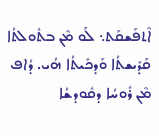ܐܶܬܦܰܫܩܰܬ܆ ܠܰܘ ܡܶܢ ܒܬܽܘܠܬܳܐ ܩܰܕܺܝܫܬܳܐ ܘܰܕܟܺܝܬܳܐ ܗܳܝ. ܕܳܐܦ ܡܶܢ ܪܽܘܚܳܐ ܕܩܽܘܕܫܳܐ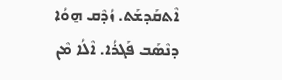ܐܶܬܩܰܕܫܰܬ. ܙܳܕܶܩ ܗ̱ܘܳܐ ܕܢܶܣܰܒ ܦܰܓܪܳܐ. ܐܶܠܳܐ ܡܶܢ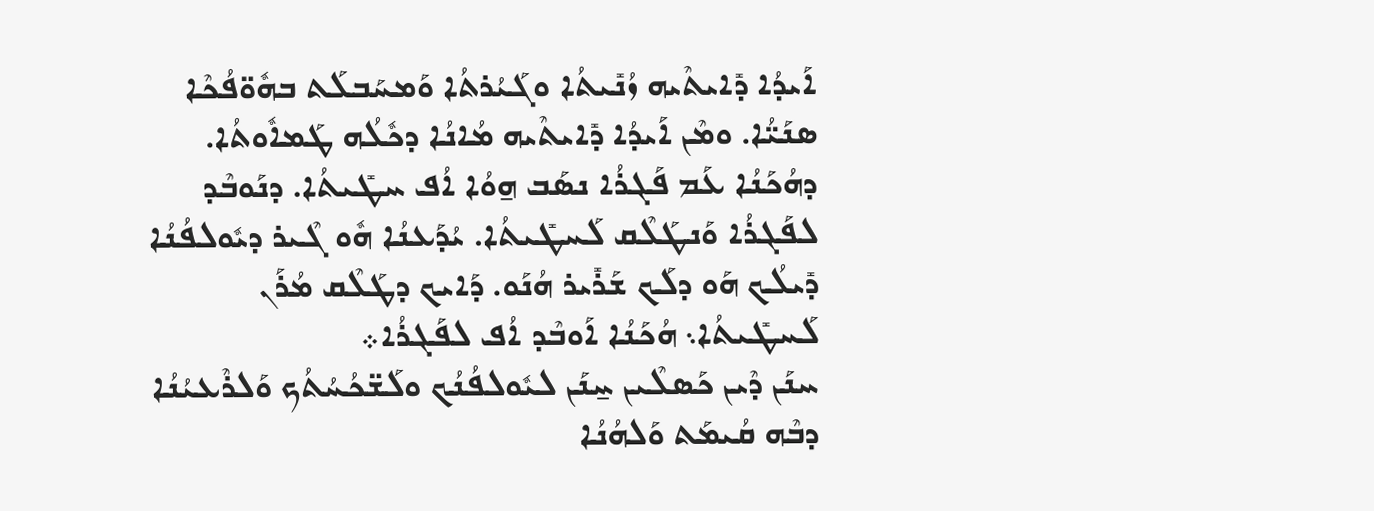ܐܰܝܕܳܐ ܕܺܐܝܬܶܝܗ ܙܳܢܺܝܬܳܐ ܘܓܰܝܳܪܬܳܐ ܘܰܡܚܰܒܠܰܬ ܒܗܽܘ̈ܦܳܟܶܐ ܣܢܰܝ̈ܳܐ. ܘܡܶܢ ܐܰܝܕܳܐ ܕܺܐܝܬܶܝܗ ܡܳܐܢܳܐ ܕܟܽܠܳܗ ܛܰܡܐܽܘܬܳܐ. ܕܗܳܟܰܢܳܐ ܥܰܡ ܦܰܓܪܳܐ ܢܣܰܒ ܗ̱ܘܳܐ ܐܳܦ ܚܛܺܝܬܳܐ. ܕܢܰܘܒܶܕ ܠܦܰܓܪܳܐ ܘܰܢܛܰܠܶܩ ܠܰܚܛܺܝܬܳܐ. ܝܳܕܰܥܢܳܐ ܗܽܘ ܓܶܝܪ ܕܝܽܘܠܦܳܢܳܐ ܕܺܝܠܳܟ ܗܰܘ ܕܠܰܟ ܫܰܪܺܝܪ ܗܳܢܰܘ. ܕܰܐܝܟ ܕܛܰܠܶܩ ܡܳܪܰܢ ܠܰܚܛܺܝܬܳܐ܆ ܗܳܟܰܢܳܐ ܐܰܘܒܶܕ ܐܳܦ ܠܦܰܓܪܳܐ܀
ܚܢܰܢ ܕܶܝܢ ܟܰܣܠܶܝܢ ܚ̱ܢܰܢ ܠܝܽܘܠܦܳܢܳܟ ܘܠܰܫ̈ܟܳܚܳܬܳܟ ܘܰܠܪܶܥܝܳܢܳܐ ܕܒܶܗ ܩܳܝܡܰܬ ܘܰܠܗܳܢܳܐ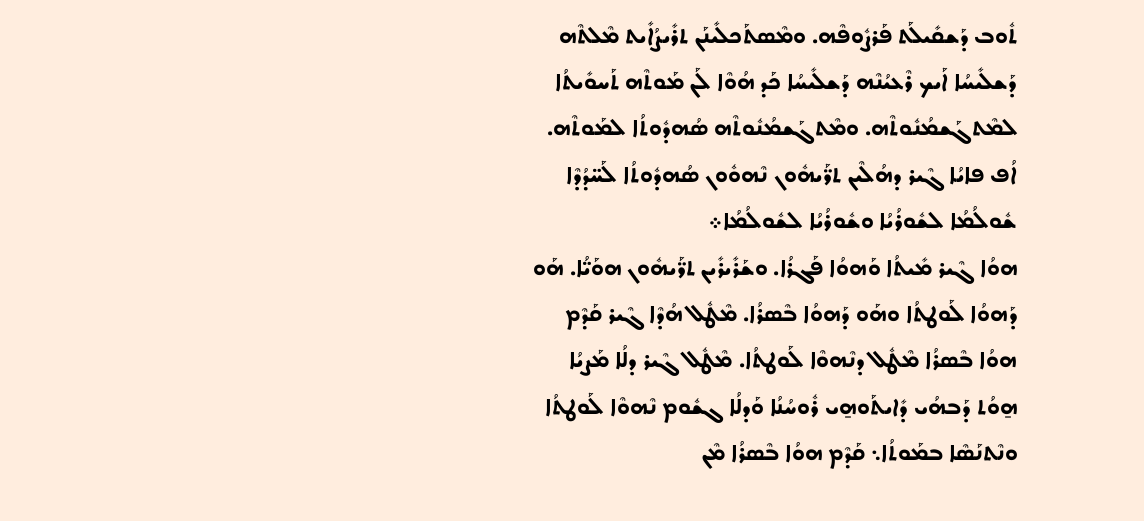ܬܽܘܒ ܕܰܫܩܺܝܠܰܬ ܦܰܪܨܽܘܦܶܗ. ܘܡܶܣܬܰܟܠܺܝܢܰܢ ܬܪܺܝܨܳܐܺܝܬ ܡܶܠܬܶܗ ܕܰܫܠܺܝܚܳܐ ܐܰܝܟ ܪܶܥܝܳܢܶܗ ܕܰܫܠܺܝܚܳܐ ܟܰܕ ܗܳܘܶܐ ܠܰܢ ܡܰܘܬܶܗ ܬܰܚܘܺܝܬܳܐ ܠܡܶܬܓܰܫܡܳܢܽܘܬܶܗ. ܘܡܶܬܓܰܫܡܳܢܽܘܬܶܗ ܣܳܗܕܽܘܬܳܐ ܠܡܰܘܬܶܗ. ܐܳܦ ܦܐܝܳܐ ܓܶܝܪ ܕܗܳܠܶܝܢ ܬܪ̈ܰܝܗܽܘܢ ܢܶܗܘܽܘܢ ܣܳܗܕܽܘܬܳܐ ܠܰܚ̈ܕܳܕܶܐ ܫܽܘܠܳܡܳܐ ܠܫܽܘܪܳܝܳܐ ܘܫܽܘܪܳܝܳܐ ܠܫܽܘܠܳܡܳܐ܀
ܗܘܳܐ ܓܶܝܪ ܡܺܝܬܳܐ ܘܰܗܘܳܐ ܦܰܓܪܳܐ. ܘܫܰܪܺܝܪܺܝܢ ܬܪ̈ܰܝܗܽܘܢ ܗܘܰܝ̈ܳܐ. ܗܰܘ ܕܰܗܘܳܐ ܠܰܘܛܬܳܐ ܘܗܰܘ ܕܰܗܘܳܐ ܒܶܣܪܳܐ. ܡܶܛܽܠ ܗܳܕܶܐ ܓܶܝܪ ܩܰܕܶܡ ܗܘܳܐ ܒܶܣܪܳܐ ܡܶܛܽܠ ܕܢܶܗܘܶܐ ܠܰܘܛܬܳܐ. ܡܶܛܽܠ ܓܶܝܪ ܕܠܳܐ ܡܰܨܝܳܐ ܗ̱ܘܳܬ ܕܰܒܗܳܝ ܕܺܐܝܬܰܘܗ̱ܝ ܪܽܘܚܳܢܳܐ ܘܰܕܠܳܐ ܓܫܽܘܡ ܢܶܗܘܶܐ ܠܰܘܛܬܳܐ ܘܢܶܬܢܰܣܶܐ ܒܡܰܘܬܳܐ܆ ܩܰܕܶܡ ܗܘܳܐ ܒܶܣܪܳܐ ܡܶܢ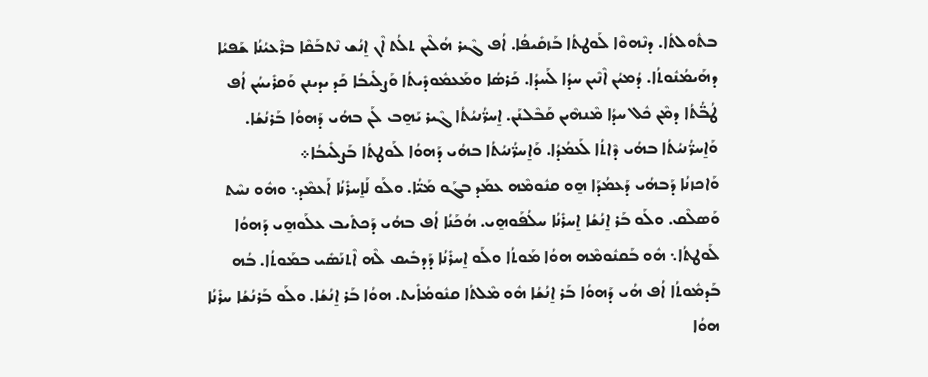ܒܬܽܘܠܬܳܐ. ܕܢܶܗܘܶܐ ܠܰܘܛܬܳܐ ܒܰܙܩܺܝܦܳܐ. ܐܳܦ ܓܶܝܪ ܗܳܠܶܝܢ ܬܠܳܬ ܐܶܢ ܐ̱ܢܳܫ ܢܶܬܒܰܩܶܐ ܒܪܶܥܝܳܢܳܐ ܫܰܦܝܳܐ ܕܗܰܝܡܳܢܽܘܬܳܐ. ܕܳܡܝܳܢ ܐܶܢܶܝܢ ܚܕܳܐ ܠܰܚܕܳܐ. ܟܰܪܣܳܐ ܘܡܰܥܡܽܘܕܺܝܬܳܐ ܘܰܨܠܺܝܒܳܐ ܟܰܕ ܝܕܝܢܢ ܘܰܩܪܺܝܚܳܢ ܐܳܦ ܛܳܒ̈ܳܬܳܐ ܕܡܶܢ ܟܽܠ ܚܕܳܐ ܡܶܢܗܶܝܢ ܩܰܒܶܠܢܰܢ. ܐ̱ܚܪ̈ܳܢܝܳܬܳܐ ܓܶܝܪ ܝܰܗ̱ܒ ܠܰܢ ܒܗܳܝ ܕܰܗܘܳܐ ܒܰܪܢܳܫܳܐ. ܘܰܐ̱ܚܪ̈ܳܢܝܳܬܳܐ ܒܗܳܝ ܕܶܐܬܳܐ ܠܰܥܡܳܕܳܐ. ܘܰܐ̱ܚܪ̈ܳܢܝܳܬܳܐ ܒܗܳܝ ܕܰܗܘܳܐ ܠܰܘܛܬܳܐ ܒܰܨܠܺܝܒܳܐ܀
ܘܰܐܟܙܢܳܐ ܕܰܒܗܳܝ ܕܰܥܡܳܕܰܐ ܗ̱ܘ ܩܢܽܘܡܶܗ ܥܡܰܕ ܒܓܰܘ ܡܰܝ̈ܳܐ. ܘܠܰܘ ܠܰܐ̱ܚܪܺܢܳܐ ܐܰܥܡܶܕ܆ ܘܗܽܘ ܢܚܶܬ ܘܰܣܠܶܩ. ܘܠܰܘ ܒܰܪ ܐ̱ܢܳܫܳܐ ܐ̱ܚܪܺܢܳܐ ܚܠܳܦܰܘܗ̱ܝ. ܗܳܟܰܢܳܐ ܐܳܦ ܒܗܳܝ ܕܰܟܬܺܝܒ ܥܠܰܘܗ̱ܝ ܕܰܗܘܳܐ ܠܰܘܛܬܳܐ܆ ܗܽܘ ܒܰܩܢܽܘܡܶܗ ܗܘܳܐ ܡܰܘܬܳܐ ܘܠܰܘ ܐ̱ܚܪܺܢܳܐ ܕܰܕܒܺܝܩ ܠܶܗ ܐܶܬܢܰܣܺܝ ܒܡܰܘܬܳܐ. ܒܳܗ ܒܰܕܡܽܘܬܳܐ ܐܳܦ ܗܳܝ ܕܰܗܘܳܐ ܒܰܪ ܐ̱ܢܳܫܳܐ ܗܽܘ ܡܶܠܬܳܐ ܩܢܽܘܡܳܐܺܝܬ. ܗܘܳܐ ܒܰܪ ܐ̱ܢܳܫܳܐ. ܘܠܰܘ ܒܰܪܢܳܫܳܐ ܚܪܺܢܳܐ ܗܘܳܐ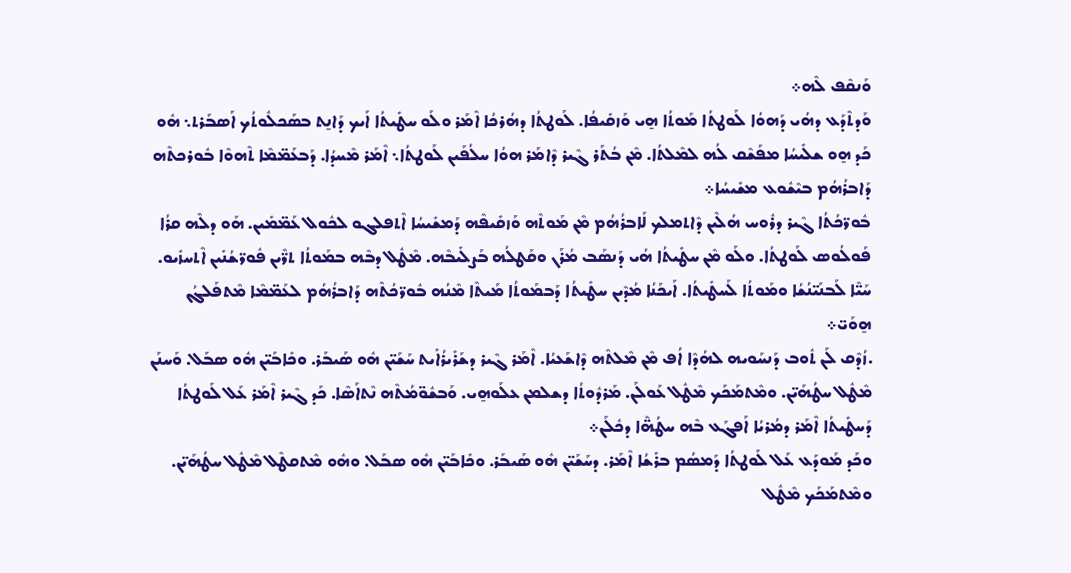ܘܰܢܩܶܦ ܠܶܗ܀
ܘܰܕܬܶܕܰܥ ܕܗܳܝ ܕܰܗܘܳܐ ܠܰܘܛܬܳܐ ܡܰܘܬܳܐ ܗ̱ܝ ܘܰܙܩܺܝܦܳܐ. ܠܰܘܛܬܳܐ ܕܗܳܪܟܳܐ ܐܶܡܰܪ ܘܠܰܘ ܚܛܺܝܬܳܐ ܐܰܝܟ ܕܰܐܢ̱ܬ ܒܣܰܟܠܽܘܬܳܟ ܐܰܣܒܰܪܬ܆ ܗܽܘ ܟܰܕ ܗ̱ܘ ܫܠܺܝܚܳܐ ܡܦܰܫܶܩ ܠܳܗ ܠܡܶܠܬܳܐ. ܡܶܢ ܒܳܬܰܪ ܓܶܝܪ ܕܶܐܡܰܪ ܗܘܳܐ ܚܠܳܦܰܝܢ ܠܰܘܛܬܳܐ܆ ܐܶܡܰܪ ܡܶܚܕܳܐ. ܕܰܒܥܰܡ̈ܡܶܐ ܬܶܗܘܶܐ ܒܽܘܪܟܬܶܗ ܕܰܐܒܪܳܗܳܡ ܒܝܶܫܽܘܥ ܡܫܺܝܚܳܐ܀
ܒܽܘܪ̈ܟܳܬܳܐ ܓܶܝܪ ܕܪܽܘܚ ܗܳܠܶܝܢ ܕܶܐܬܡܠܟ ܠܰܐܒܪܳܗܳܡ ܡܶܢ ܡܰܘܬܶܗ ܘܰܙܩܺܝܦܶܗ ܕܰܡܫܺܝܚܳܐ ܐܶܬܦܠܓܘ ܠܟܽܘܠ ܥܰܡ̈ܡܺܝܢ. ܗܰܘ ܕܠܶܗ ܩܪܳܐ ܦܰܘܠܳܘܣ ܠܰܘܛܬܳܐ. ܘܠܰܘ ܡܶܢ ܚܛܺܝܬܳܐ ܗܳܝ ܕܰܢܣܰܒ ܡܳܪܰܢ ܘܩܰܛܠܳܗ ܒܰܨܠܺܝܒܶܗ. ܡܶܛܽܠ ܕܒܶܗ ܒܡܰܘܬܳܐ ܬܪ̈ܶܝܢ ܦܽܘܪ̈ܫܳܢܺܝܢ ܐܶܬܚܙܺܝܘ. ܚܰܝ̈ܶܐ ܠܰܒܢܰܝ̈ܢܳܫܳܐ ܘܡܰܘܬܳܐ ܠܰܚܛܺܝܬܳܐ. ܐܰܝܟܰܢܳܐ ܡܳܕܶܝܢ ܚܛܺܝܬܳܐ ܕܰܒܡܰܘܬܳܐ ܡܰܝܬܶܐ ܡܶܢܳܗ ܒܽܘܪ̈ܟܳܬܶܗ ܕܰܐܒܪܳܗܳܡ ܠܥܰܡ̈ܡܶܐ ܡܶܬܦܰܠܓܳܢ ܗ̱ܘܰܝ̈܀
.ܙܳܕܶܩ ܠܰܢ ܬܽܘܒ ܕܰܢܚܰܘܝܗ ܠܗܳܕܶܐ ܐܳܦ ܡܶܢ ܡܶܠܬܶܗ ܕܶܐܫܰܥܝܳܐ. ܐܶܡܰܪ ܓܶܝܪ ܕܫܰܪܺܝܪܳܐܺܝܬ ܚܰܫܰܝ̈ܢ ܗܽܘ ܣܰܝܒܰܪ. ܘܟܺܐܒܰܝ̈ܢ ܗܽܘ ܣܒܰܠ. ܘܰܚܢܰܢ ܡܶܛܽܠ ܚܛܳܗܰܝ̈ܢ. ܘܡܶܬܡܰܟܰܟ ܡܶܛܽܠ ܥܰܘܠܰܢ. ܡܰܪܕܽܘܬܳܐ ܕܫܠܡܢ ܥܠܰܘܗ̱ܝ. ܘܰܒܫܽܘ̈ܡܳܬܶܗ ܢܶܬܐܰܣܶܐ. ܟܰܕ ܓܶܝܪ ܐܶܡܰܪ ܥܰܠ ܠܰܘܛܬܳܐ ܕܰܚܛܺܝܬܳܐ ܐܶܡܰܪ ܕܡܳܪܝܳܐ ܐܰܦܓܰܥ ܒܶܗ ܚܛܳܗ̈ܶܐ ܕܟܽܠܰܢ܀
ܘܟܰܕ ܡܰܘܕܰܥ ܥܰܠ ܠܰܘܛܬܳܐ ܕܰܡܣܳܡ ܒܪܺܫܳܐ ܐܶܡܰܪ. ܕܚܰܫܰܝ̈ܢ ܗܽܘ ܣܰܝܒܰܪ. ܘܟܺܐܒܰܝ̈ܢ ܗܽܘ ܣܒܰܠ. ܘܗܽܘ ܡܶܬܩܛܶܠ ܡܶܛܽܠ ܚܛܳܗܰܝ̈ܢ. ܘܡܶܬܡܰܟܰܟ ܡܶܛܽܠ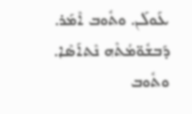ܥܰܘܠܰܢ. ܘܬܽܘܒ ܐܶܡܰܪ. ܕܰܒܫܽܘ̈ܡܳܬܶܗ ܢܶܬܐܰܣܶܐ. ܘܬܽܘܒ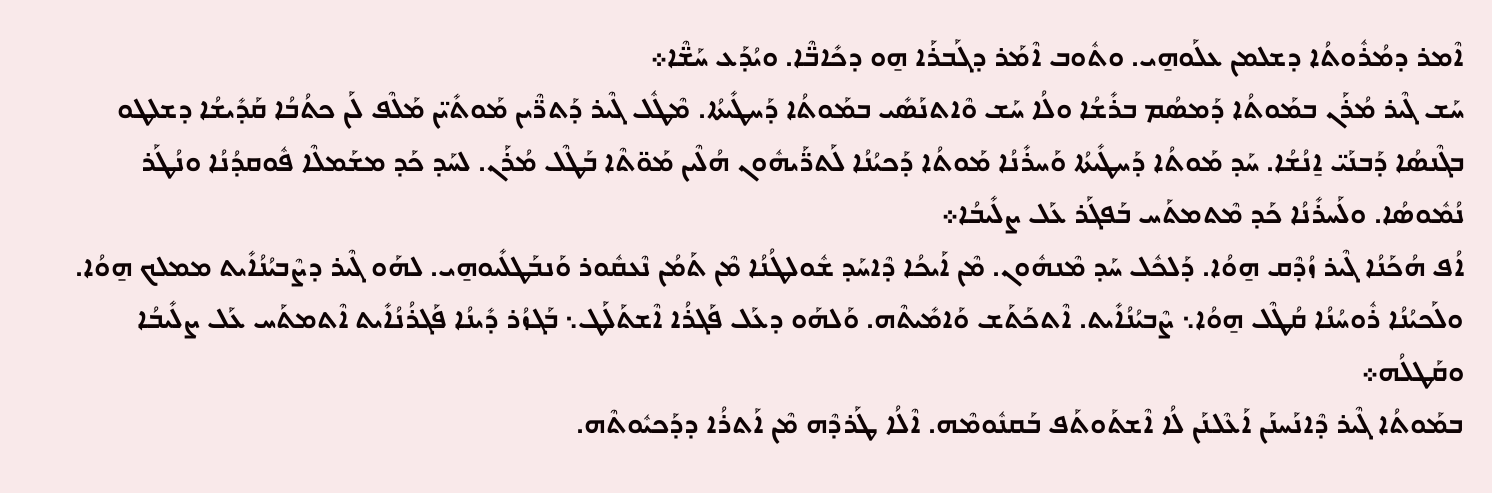ܐܶܡܪ ܕܡܳܪܽܘܬܳܐ ܕܫܠܡܢ ܥܠܰܘܗ̱ܝ. ܘܬܽܘܒ ܐܶܡܰܪ ܕܓܰܒܪܰܐ ܗ̱ܘ ܕܟܺܐܒ̈ܶܐ. ܘܝܳܕܰܥ ܚܰܫ̈ܶܐ܀
ܚܰܫ ܓܶܝܪ ܡܳܪܰܢ ܒܡܰܘܬܳܐ ܕܰܡܣܳܡ ܒܪܺܫܳܐ ܘܠܳܐ ܚܰܫ ܘܶܐܬܢܰܣܺܝ ܒܡܰܘܬܳܐ ܕܰܚܛܺܝܬܳܐ. ܡܶܛܽܠ ܓܶܝܪ ܕܰܬܪ̈ܶܝܢ ܡܰܘܬܺܝ̈ܢ ܡܰܠܶܦ ܠܰܢ ܟܬܳܒܳܐ ܩܰܕܺܝܫܳܐ ܕܫܠܛܘ ܒܓܶܢܣܳܐ ܕܰܒܢܰܝ̈ ܐ̱ܢܳܫܳܐ. ܚܰܕ ܡܰܘܬܳܐ ܕܰܚܛܺܝܬܳܐ ܘܰܚܪܺܢܳܐ ܡܰܘܬܳܐ ܕܰܟܝܳܢܳܐ ܠܰܬܪ̈ܰܝܗܽܘܢ ܗܳܠܶܝܢ ܡܰܘ̈ܬܶܐ ܒܰܛܶܠ ܡܳܪܰܢ. ܠܚܰܕ ܟܰܕ ܡܫܰܡܠܶܐ ܦܽܘܩܕܳܢܳܐ ܘܢܳܛܰܪ ܢܳܡܽܘܣܳܐ. ܘܠܰܚܪܺܢܳܐ ܟܰܕ ܡܶܬܡܬܰܚ ܒܰܦܓܰܪ ܥܰܠ ܨܠܺܝܒܳܐ܀
ܐܳܦ ܗܳܟܰܢܳܐ ܓܶܝܪ ܙܳܕܶܩ ܗ̱ܘܳܐ. ܕܰܠܟܽܠ ܚܰܕ ܡܶܢܗܽܘܢ. ܡܶܢ ܐܰܝܟܳܐ ܕܶܐܚܰܕ ܫܽܘܠܛܳܢܳܐ ܡܶܢ ܬܰܡܳܢ ܢܶܥܩܽܘܪ ܘܰܢܒܰܛܠܺܝܘܗ̱ܝ. ܠܗܰܘ ܓܶܝܪ ܕܨܶܒܝܳܢܳܐܺܝܬ ܡܡܠܟ ܗ̱ܘܳܐ. ܘܠܰܟܝܳܢܳܐ ܪܽܘܚܳܢܳܐ ܩܳܛܶܠ ܗ̱ܘܳܐ܆ ܨܶܒܝܳܢܳܐܺܝܬ. ܐܶܬܟܰܬܰܫ ܘܰܐܡܺܝܬܶܗ. ܘܰܠܗܰܘ ܕܥܰܠ ܦܰܓܪܳܐ ܐܶܫܬܰܠܰܛ܆ ܒܰܓܙܳܪ ܕܺܝܢܳܐ ܦܰܓܪܳܢܳܐܺܝܬ ܐܶܬܡܬܰܚ ܥܰܠ ܨܠܺܝܒܳܐ ܘܩܰܛܠܳܗ܀
ܒܡܰܘܬܳܐ ܓܶܝܪ ܕܶܐܢܰܚܢܰܢ ܐܰܥܶܠܢܰܢ ܠܳܐ ܐܶܫܬܰܘܬܰܦ ܒܰܩܢܽܘܡܶܗ. ܐܶܠܳܐ ܛܰܪܕܶܗ ܡܶܢ ܐܰܬܪܳܐ ܕܕܰܟܝܽܘܬܶܗ.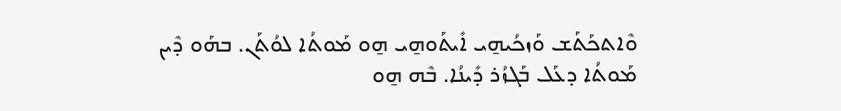ܘܶܐܬܟܰܬܰܫ ܘܰܙܟܳܝܗ̱ܝ ܐܺܝܬܰܘܗ̱ܝ ܗ̱ܘ ܡܰܘܬܳܐ ܠܘܳܬܰܢ. ܒܗܰܘ ܕܶܝܢ ܡܰܘܬܳܐ ܕܥܰܠ ܒܰܓܙܳܪ ܕܺܝܢܳܐ. ܒܶܗ ܗ̱ܘ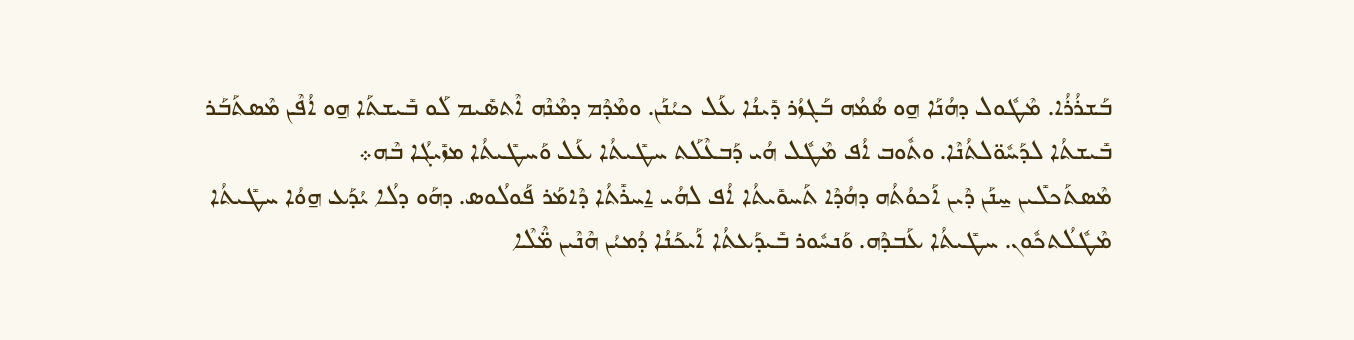ܒܰܫܪܳܪܳܐ. ܡܶܛܽܘܠ ܕܗܳܢܰܐ ܗ̱ܘ ܣܳܡܳܗ ܒܰܓܙܳܪ ܕܺܝܢܳܐ ܥܰܠ ܟܝܳܢܰܢ. ܘܡܶܕܶܡ ܕܡܶܢܶܗ ܐܶܬܣܺܝܡ ܠܰܘ ܒܺܝܫܬܰܐ ܗ̱ܘ ܐܳܦܶܢ ܡܶܣܬܰܒܰܪ ܒܺܝܫܬܳܐ ܠܕܰܚܽܘ̈ܠܬܳܢܶܐ. ܘܬܽܘܒ ܐܳܦ ܡܶܛܽܠ ܗܳܝ ܕܰܒܥܶܠܰܬ ܚܛܺܝܬܳܐ ܥܰܠ ܘܰܚܛܺܝܬܳܐ ܡܙܺܝܓܳܐ ܒܶܗ܀
ܡܶܣܬܰܟܠܺܝܢ ܚ̱ܢܰܢ ܕܶܝܢ ܐܰܟܘܳܬܳܗ ܕܗܳܕܶܐ ܬܰܚܘܺܝܬܳܐ ܐܳܦ ܠܗܳܝ ܐ̱ܚܪܺܬܳܐ ܕܶܐܡܰܪ ܦܰܘܠܳܘܣ. ܕܗܰܘ ܕܠܳܐ ܝܳܕܰܥ ܗ̱ܘܳܐ ܚܛܺܝܬܳܐ ܡܶܛܽܠܳܬܟܽܘܢ. ܚܛܺܝܬܳܐ ܥܰܒܕܶܗ. ܘܰܢܚܽܘܪ ܒܺܝܕܰܥܬܳܐ ܐܰܝܟܰܢܳܐ ܕܳܡܝܳܢ ܗܶܢܶܝܢ ܡ̈ܶܠܶܐ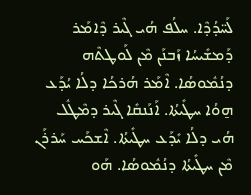ܠܰܚ̈ܕܳܕܶܐ. ܚܠܳܦ ܗܳܝ ܓܶܝܪ ܕܶܐܡܰܪ ܕܰܡܫܺܝܚܳܐ ܙܰܒܢܰܢ ܡܶܢ ܠܰܘܛܬܶܗ ܕܢܳܡܽܘܣܳܐ. ܐܶܡܰܪ ܗܳܪܟܳܐ ܕܠܳܐ ܝܳܕܰܥ ܗ̱ܘܳܐ ܚܛܺܝܬܳܐ. ܐܰܢܰܢܩܺܐ ܓܶܝܪ ܕܡܶܛܽܠ ܗܳܝ ܕܠܳܐ ܝܺܕܰܥ ܚܛܺܝܬܳܐ. ܐܶܫܟܰܚ ܚܰܪܪܰܢ ܡܶܢ ܚܛܺܝܬܳܐ ܕܢܳܡܽܘܣܳܐ. ܗܰܘ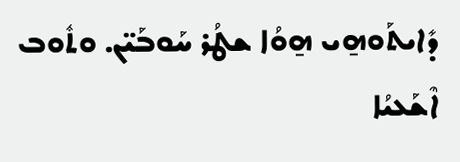ܕܺܐܝܬܰܘܗ̱ܝ ܗ̱ܘܳܐ ܫܛܳܪ ܚܰܘܒܰܝ̈ܢ. ܘܬܽܘܒ ܐܶܫܰܥܝܳܐ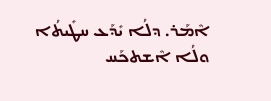ܐܶܡܰܪ. ܕܠܳܐ ܝܺܕܰܥ ܚܛܺܝܬܳܐ ܘܠܳܐ ܐܶܫܬܟܰܚ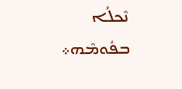ܢܶܟܠܳܐ ܒܦܽܘܡܶܗ܀